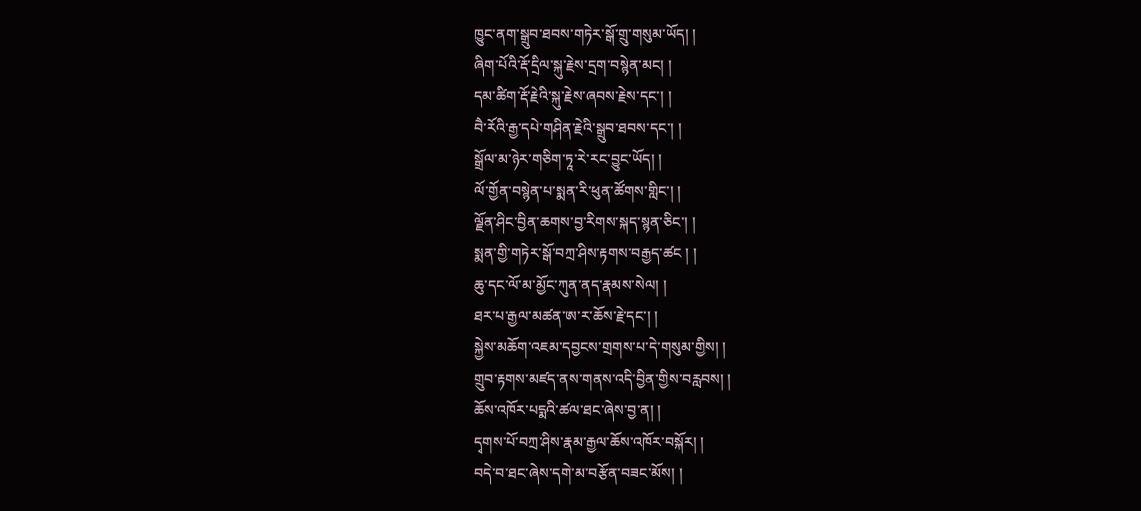ཁྱུང་ནག་སྒྲུབ་ཐབས་གཏེར་སྒོ་གྲུ་གསུམ་ཡོད། །
ཞིག་པོའི་རྡོ་དྲིལ་སྐུ་རྗེས་དྲག་བསྙེན་མང། །
དམ་ཚིག་རྡོ་རྗེའི་སྐུ་རྗེས་ཞབས་རྗེས་དང་། །
བཻ་རོའི་རྒྱ་དཔེ་གཤིན་རྗེའི་སྒྲུབ་ཐབས་དང་། །
སྒྲོལ་མ་ཉེར་གཅིག་ཏཱ་རེ་རང་བྱུང་ཡོད། །
ལོ་གྱོན་བསྙེན་པ་སྨན་རི་ཕུན་ཚོགས་གླིང་། །
ལྗོན་ཤིང་བྱིན་ཆགས་བྱ་རིགས་སྐད་སྙན་ཅིང་། །
སྨན་གྱི་གཏེར་སྒོ་བཀྲ་ཤིས་རྟགས་བརྒྱད་ཚང ། །
ཆུ་དང་ལོ་མ་མྱོང་ཀུན་ནད་རྣམས་སེལ། །
ཐར་པ་རྒྱལ་མཚན་ཨ་ར་ཆོས་རྗེ་དང་། །
སྐྱེས་མཆོག་འཇམ་དབྱངས་གྲགས་པ་དེ་གསུམ་གྱིས། །
གྲུབ་རྟགས་མཛད་ནས་གནས་འདི་བྱིན་གྱིས་བརླབས། །
ཆོས་འཁོར་པདྨའི་ཚལ་ཐང་ཞེས་བྱ་ན། །
དྭགས་པོ་བཀྲ་ཤིས་རྣམ་རྒྱལ་ཆོས་འཁོར་བསྐོར། །
བདེ་བ་ཐང་ཞེས་དགེ་མ་བརྩོན་བཟང་མོས། །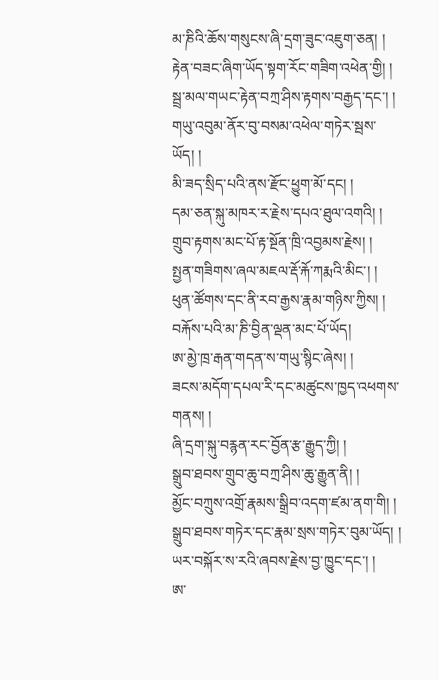མ་ཎིའི་ཆོས་གསུངས་ཞི་དྲག་ཟུང་འཇུག་ཅན། །
རྟེན་བཟང་ཞིག་ཡོད་སྟག་རོང་གཟིག་འཕེན་གྱི། །
སྦྲ་མལ་གཡང་རྟེན་བཀྲ་ཤིས་རྟགས་བརྒྱད་དང་། །
གཡུ་འབུམ་ནོར་བུ་བསམ་འཕེལ་གཏེར་སྦས་ཡོད། །
མི་ཟད་སྲིད་པའི་ནས་རྫོང་ཕྱུག་མོ་དང། །
དམ་ཅན་སྐུ་མཁར་ར་རྗེས་དཔའ་ཐུལ་འགའི། །
གྲུབ་རྟགས་མང་པོ་རྟ་སྔོན་ཁྲི་འབྱམས་རྗེས། །
སྤྱན་གཟིགས་ཞལ་མཇལ་རྡོ་རྐོ་ཀརྨའི་མིང་། །
ཕུན་ཚོགས་དང་ནི་རབ་རྒྱས་རྣམ་གཉིས་ཀྱིས། །
བརྐོས་པའི་མ་ཎི་བྱིན་ལྡན་མང་པོ་ཡོད།
ཨ་མྱེ་ཁྲ་རྒན་གདན་ས་གཡུ་སྙིང་ཞེས། །
ཟངས་མདོག་དཔལ་རི་དང་མཚུངས་ཁྱད་འཕགས་གནས། །
ཞི་དྲག་སྐུ་བརྙན་རང་བྱོན་རྩ་རྒྱུད་ཀྱི། །
སྒྲུབ་ཐབས་གྲུབ་ཆུ་བཀྲ་ཤིས་ཆུ་རྒྱུན་ནི། །
མྱོང་བཀྲུས་འགྲོ་རྣམས་སྒྲིབ་འདག་ཛམ་ནག་གི། །
སྒྲུབ་ཐབས་གཏེར་དང་རྣམ་སྲས་གཏེར་བུམ་ཡོད། །
ཡར་བསྐོར་ས་རའི་ཞབས་རྗེས་བྱ་ཁྱུང་དང་། །
ཨ་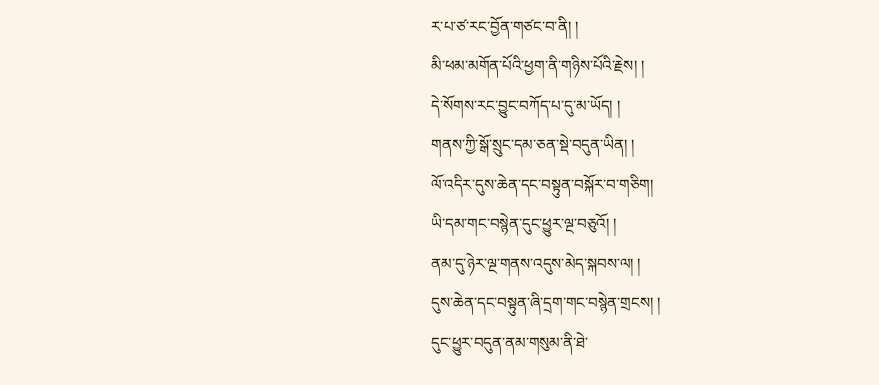ར་པ་ཙ་རང་བྱོན་གཙང་བ་ནི། །
མི་ཕམ་མགོན་པོའི་ཕྱག་ནི་གཉིས་པོའི་རྗེས། །
དེ་སོགས་རང་བྱུང་བཀོད་པ་དུ་མ་ཡོད། །
གནས་ཀྱི་སྒོ་སྲུང་དམ་ཅན་སྡེ་བདུན་ཡིན། །
ལོ་འདིར་དུས་ཆེན་དང་བསྟུན་བསྐོར་བ་གཅིག།
ཡི་དམ་གང་བསྙེན་དུང་ཕྱུར་ལྔ་བཅུའོ། །
ནམ་དུ་ཉེར་ལྔ་གནས་འདུས་མེད་སྐབས་ལ། །
དུས་ཆེན་དང་བསྟུན་ཞི་དྲག་གང་བསྙེན་གྲངས། །
དུང་ཕྱུར་བདུན་ནམ་གསུམ་ནི་ཐེ་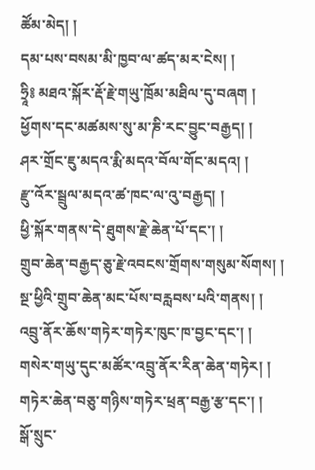ཚོམ་མེད། །
དམ་པས་བསམ་མི་ཁྱབ་ལ་ཚད་མར་ངེས། །
ཧྲཱི༔ མཐའ་སྐོར་རྡོ་རྗེ་གཡུ་ཁྲོམ་མཐིལ་དུ་བཞག །
ཕྱོགས་དང་མཚམས་སུ་མ་ཎི་རང་བྱུང་བརྒྱད། །
ཤར་གྲོང་ཇུ་མདའ་རྨི་མདའ་བོལ་གོང་མདའ། །
རྫུ་འོར་སྦྲུལ་མདའ་ཚ་ཁང་ལ་འུ་བརྒྱད། །
ཕྱི་སྐོར་གནས་དེ་ཐུགས་རྗེ་ཆེན་པོ་དང་། །
གྲུབ་ཆེན་བརྒྱད་ཅུ་རྗེ་འབངས་གྲོགས་གསུམ་སོགས། །
སྔ་ཕྱིའི་གྲུབ་ཆེན་མང་པོས་བརླབས་པའི་གནས། །
འབྲུ་ནོར་ཆོས་གཏེར་གཏེར་ཁུང་ཁ་བྱང་དང་། །
གསེར་གཡུ་དུང་མཚོར་འབྲུ་ནོར་རིན་ཆེན་གཏེར། །
གཏེར་ཆེན་བཅུ་གཉིས་གཏེར་ཕྲན་བརྒྱ་རྩ་དང་། །
སྒོ་སྲུང་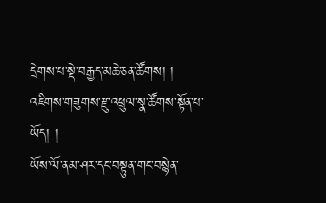དྲེགས་པ་སྡེ་བརྒྱད་མཆེ་ཅན་ཚོགས། །
འཇིགས་གཟུགས་རྫུ་འཕྲུལ་སྣ་ཚོགས་སྟོན་པ་ཡོད། །
ཡོས་ལོ་ནམ་ཤར་དང་བསྟུན་གང་བསྙེན་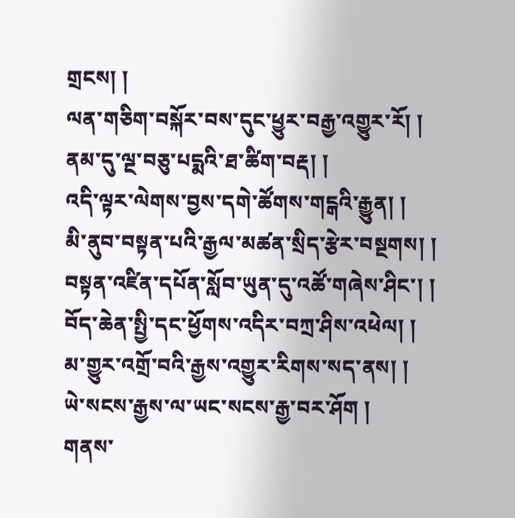གྲངས། །
ལན་གཅིག་བསྐོར་བས་དུང་ཕྱུར་བརྒྱ་འགྱུར་རོ། །
ནམ་དུ་ལྔ་བཅུ་པདྨའི་ཐ་ཚིག་བརྡ། །
འདི་ལྟར་ལེགས་བྱས་དགེ་ཚོགས་གངྒའི་རྒྱུན། །
མི་ནུབ་བསྟན་པའི་རྒྱལ་མཚན་སྲིད་རྩེར་བསྔགས། །
བསྟན་འཛིན་དཔོན་སློབ་ཡུན་དུ་འཚོ་གཞེས་ཤིང་། །
བོད་ཆེན་སྤྱི་དང་ཕྱོགས་འདིར་བཀྲ་ཤིས་འཕེལ། །
མ་གྱུར་འགྲོ་བའི་རྒྱས་འགྱུར་རིགས་སད་ནས། །
ཡེ་སངས་རྒྱས་ལ་ཡང་སངས་རྒྱ་བར་ཤོག །
གནས་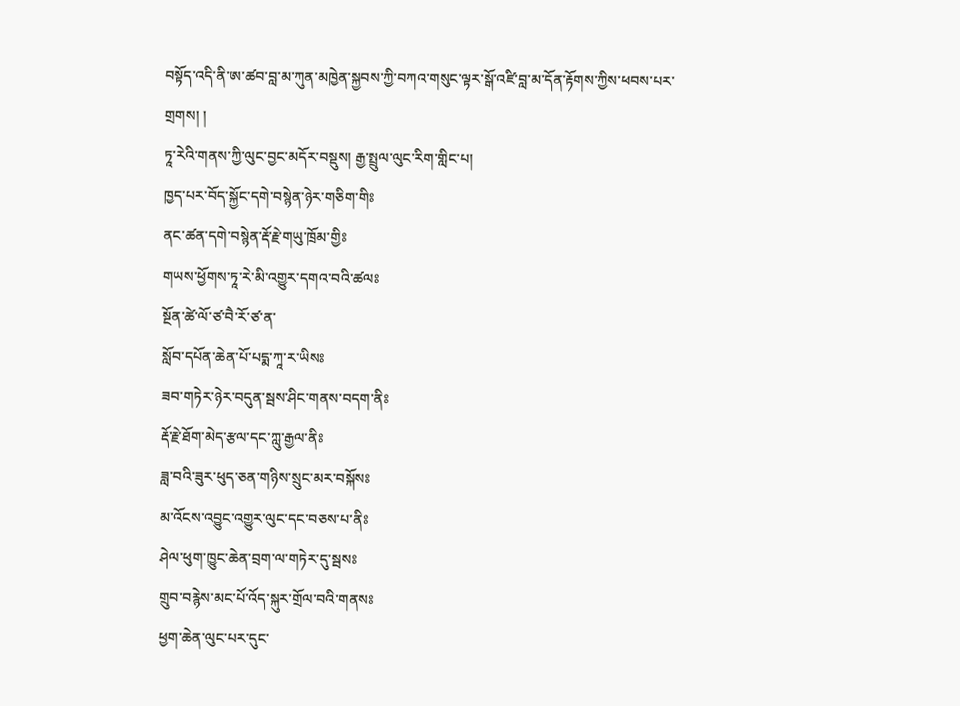བསྟོད་འདི་ནི་ཨ་ཚབ་བླ་མ་ཀུན་མཁྱེན་སྐྱབས་ཀྱི་བཀའ་གསུང་ལྟར་སྒོ་འཛི་བླ་མ་དོན་རྟོགས་ཀྱིས་ཕབས་པར་གྲགས། །
ཏཱ་རེའི་གནས་ཀྱི་ལུང་བྱང་མདོར་བསྡུས། རྒྱ་སྤྲུལ་ལུང་རིག་གླིང་པ།
ཁྱད་པར་བོད་སྐྱོང་དགེ་བསྙེན་ཉེར་གཅིག་གིཿ
ནང་ཚན་དགེ་བསྙེན་རྡོ་རྗེ་གཡུ་ཁྲོམ་གྱིཿ
གཡས་ཕྱོགས་ཏཱ་རེ་མི་འགྱུར་དགའ་བའི་ཚལཿ
སྔོན་ཚེ་ལོ་ཙ་བཻ་རོ་ཙ་ན་
སློབ་དཔོན་ཆེན་པོ་པདྨ་ཀཱ་ར་ཡིསཿ
ཟབ་གཏེར་ཉེར་བདུན་སྦས་ཤིང་གནས་བདག་ནིཿ
རྡོ་རྗེ་ཐོག་མེད་རྩལ་དང་ཀླུ་རྒྱལ་ནིཿ
ཟླ་བའི་ཟུར་ཕུད་ཅན་གཉིས་སྲུང་མར་བསྐོསཿ
མ་འོངས་འབྱུང་འགྱུར་ལུང་དང་བཅས་པ་ནིཿ
ཤེལ་ཕུག་ཁྱུང་ཆེན་བྲག་ལ་གཏེར་དུ་སྦསཿ
གྲུབ་བརྙེས་མང་པོ་འོད་སྐུར་གྲོལ་བའི་གནསཿ
ཕྱག་ཆེན་ལུང་པར་དུང་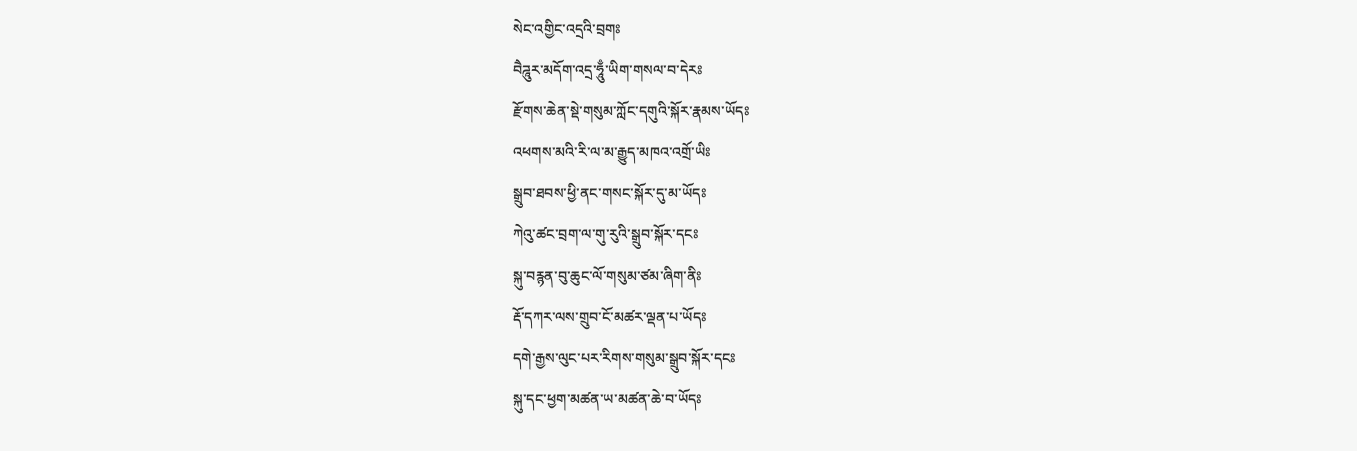སེང་འགྱིང་འདྲའི་བྲགཿ
བཻཌཱུར་མདོག་འདྲ་ཧཱུྃ་ཡིག་གསལ་བ་དེརཿ
རྫོགས་ཆེན་སྡེ་གསུམ་ཀློང་དགུའི་སྐོར་རྣམས་ཡོདཿ
འཕགས་མའི་རི་ལ་མ་རྒྱུད་མཁའ་འགྲོ་ཡིཿ
སྒྲུབ་ཐབས་ཕྱི་ནང་གསང་སྐོར་དུ་མ་ཡོདཿ
ཀེའུ་ཚང་བྲག་ལ་གུ་རུའི་སྒྲུབ་སྐོར་དངཿ
སྐུ་བརྙན་བུ་ཆུང་ལོ་གསུམ་ཙམ་ཞིག་ནིཿ
རྡོ་དཀར་ལས་གྲུབ་ངོ་མཚར་ལྡན་པ་ཡོདཿ
དགེ་རྒྱས་ལུང་པར་རིགས་གསུམ་སྒྲུབ་སྐོར་དངཿ
སྐུ་དང་ཕྱག་མཚན་ཡ་མཚན་ཆེ་བ་ཡོདཿ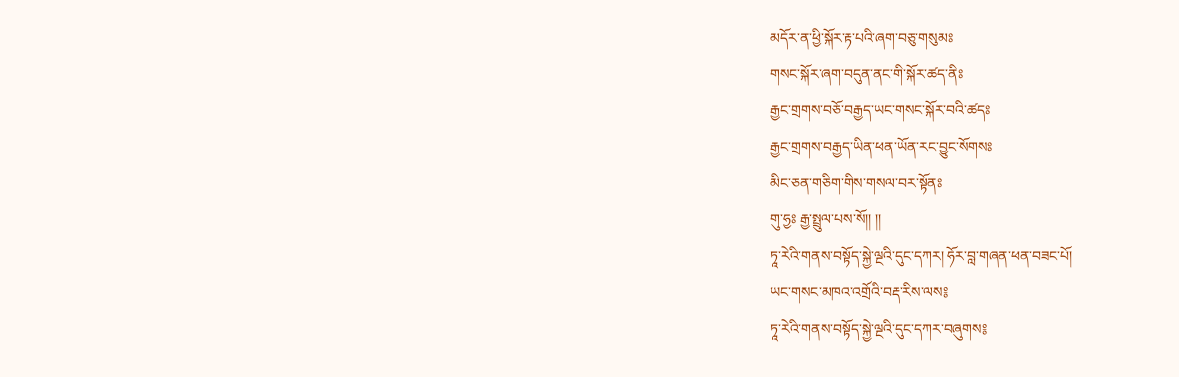མདོར་ན་ཕྱི་སྐོར་རྟ་པའི་ཞག་བཅུ་གསུམཿ
གསང་སྐོར་ཞག་བདུན་ནང་གི་སྐོར་ཚད་ནིཿ
རྒྱང་གྲགས་བཅོ་བརྒྱད་ཡང་གསང་སྐོར་བའི་ཚདཿ
རྒྱང་གྲགས་བརྒྱད་ཡིན་ཕན་ཡོན་རང་བྱུང་སོགསཿ
མིང་ཅན་གཅིག་གིས་གསལ་བར་སྟོནཿ
གུ་ཧྱཿ རྒྱ་སྤྲུལ་པས་སོ།། །།
ཏཱ་རེའི་གནས་བསྟོད་སྐྱེ་ལྔའི་དུང་དཀར། ཧོར་བླ་གཞན་ཕན་བཟང་པོ།
ཡང་གསང་མཁའ་འགྲོའི་བརྡ་རིས་ལས༔
ཏཱ་རེའི་གནས་བསྟོད་སྐྱེ་ལྔའི་དུང་དཀར་བཞུགས༔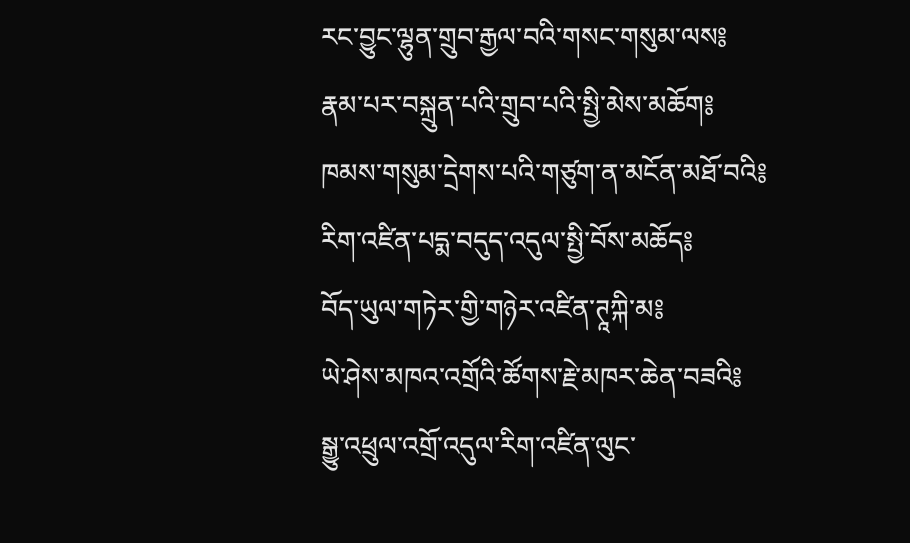རང་བྱུང་ལྷུན་གྲུབ་རྒྱལ་བའི་གསང་གསུམ་ལས༔
རྣམ་པར་བསྐྲུན་པའི་གྲུབ་པའི་སྤྱི་མེས་མཆོག༔
ཁམས་གསུམ་དྲེགས་པའི་གཙུག་ན་མངོན་མཐོ་བའི༔
རིག་འཛིན་པདྨ་བདུད་འདུལ་སྤྱི་བོས་མཆོད༔
བོད་ཡུལ་གཏེར་གྱི་གཉེར་འཛིན་ཊཱཀྐི་མ༔
ཡེ་ཤེས་མཁའ་འགྲོའི་ཚོགས་རྗེ་མཁར་ཆེན་བཟའི༔
སྒྱུ་འཕྲུལ་འགྲོ་འདུལ་རིག་འཛིན་ལུང་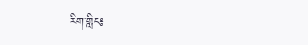རིག་གླིང༔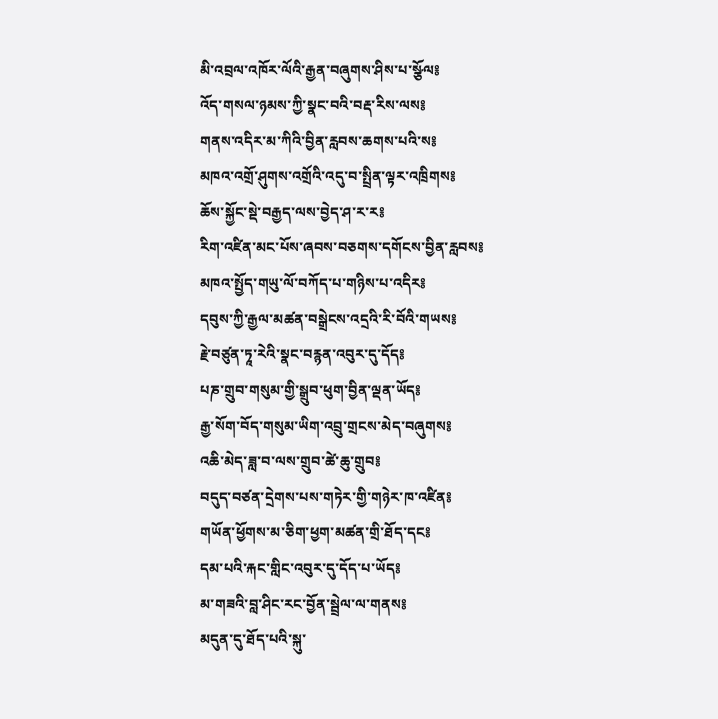མི་འབྲལ་འཁོར་ལོའི་རྒྱན་བཞུགས་ཤིས་པ་སྩོལ༔
འོད་གསལ་ཉམས་ཀྱི་སྣང་བའི་བརྡ་རིས་ལས༔
གནས་འདིར་མ་ཀིའི་བྱིན་རླབས་ཆགས་པའི་ས༔
མཁའ་འགྲོ་ཤུགས་འགྲོའི་འདུ་བ་སྤྲིན་ལྟར་འཁྲིགས༔
ཆོས་སྐྱོང་སྡེ་བརྒྱད་ལས་བྱེད་ཤ་ར་ར༔
རིག་འཛིན་མང་པོས་ཞབས་བཅགས་དགོངས་བྱིན་རླབས༔
མཁའ་སྤྱོད་གཡུ་ལོ་བཀོད་པ་གཉིས་པ་འདིར༔
དབུས་ཀྱི་རྒྱལ་མཚན་བསྒྲེངས་འདྲའི་རི་བོའི་གཡས༔
རྗེ་བཙུན་ཏཱ་རེའི་སྣང་བརྙན་འབུར་དུ་དོད༔
པཎ་གྲུབ་གསུམ་གྱི་སྒྲུབ་ཕུག་བྱིན་ལྡན་ཡོད༔
རྒྱ་སོག་བོད་གསུམ་ཡིག་འབྲུ་གྲངས་མེད་བཞུགས༔
འཆི་མེད་ཟླ་བ་ལས་གྲུབ་ཚེ་ཆུ་གྲུབ༔
བདུད་བཙན་དྲེགས་པས་གཏེར་གྱི་གཉེར་ཁ་འཛིན༔
གཡོན་ཕྱོགས་མ་ཅིག་ཕྱག་མཚན་གྲི་ཐོད་དང༔
དམ་པའི་རྐང་གླིང་འབུར་དུ་དོད་པ་ཡོད༔
མ་གཟའི་བླ་ཤིང་རང་བྱོན་སྦྲེལ་ལ་གནས༔
མདུན་དུ་ཐོད་པའི་སྐུ་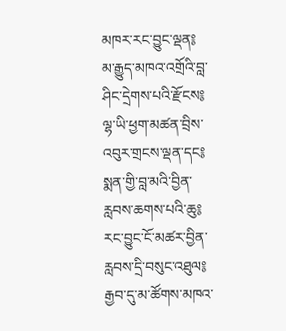མཁར་རང་བྱུང་ལྡན༔
མ་རྒྱུད་མཁའ་འགྲོའི་བླ་ཤིང་དྲེགས་པའི་རྫོངས༔
ལྷ་ཡི་ཕྱག་མཚན་བྲིས་འབུར་གྲངས་ལྡན་དང༔
སྨན་གྱི་བླ་མའི་བྱིན་རླབས་ཆགས་པའི་ཆུ༔
རང་བྱུང་ངོ་མཚར་བྱིན་རླབས་དྲི་བསུང་འཐུལ༔
རྒྱབ་དུ་མ་ཚོགས་མཁའ་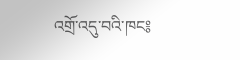འགྲོ་འདུ་བའི་ཁང༔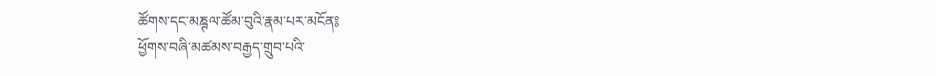ཚོགས་དང་མཎྚལ་ཚོམ་བུའི་རྣམ་པར་མངོན༔
ཕྱོགས་བཞི་མཚམས་བརྒྱད་གྲུབ་པའི་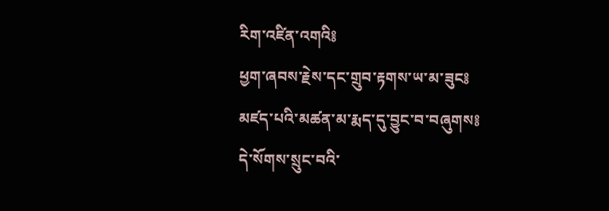རིག་འཛིན་འགའི༔
ཕྱག་ཞབས་རྗེས་དང་གྲུབ་རྟགས་ཡ་མ་ཟུང༔
མཛད་པའི་མཚན་མ་རྨད་དུ་བྱུང་བ་བཞུགས༔
དེ་སོགས་སྲུང་བའི་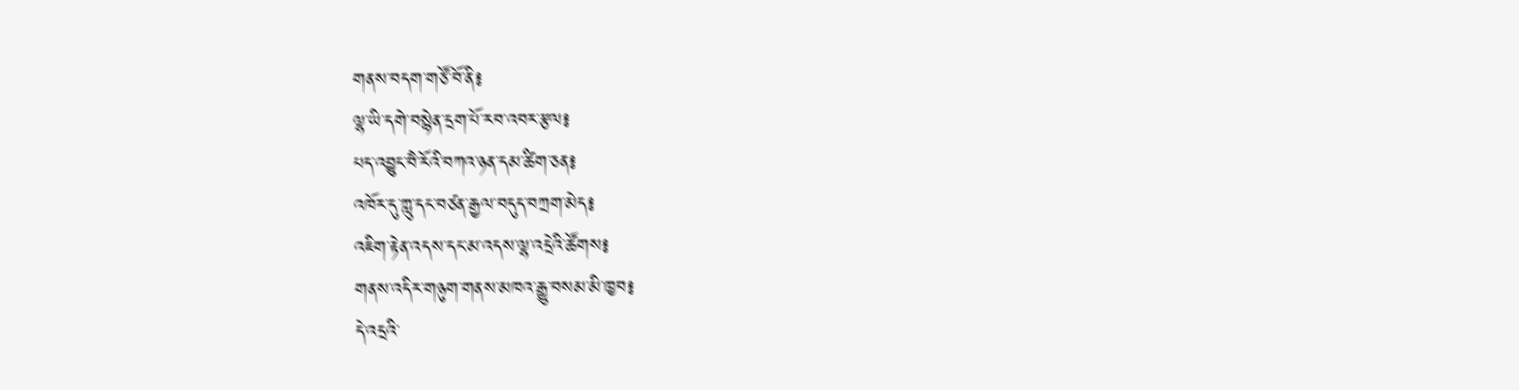གནས་བདག་གཙོ་བོ་ནི༔
ལྷ་ཡི་དགེ་བསྙེན་དྲག་པོ་རབ་འབར་རྩལ༔
པད་འབྱུང་བཻ་རོའི་བཀའ་ཉན་དམ་ཚིག་ཅན༔
འཁོར་དུ་ཀླུ་དང་བཙན་རྒྱལ་བདུད་བཀྲག་མེད༔
འཇིག་རྟེན་འདས་དང་མ་འདས་ལྷ་འདྲེའི་ཚོགས༔
གནས་འདིར་གཉུག་གནས་མཁའ་རྒྱུ་བསམ་མི་ཁྱབ༔
དེ་འདྲའི་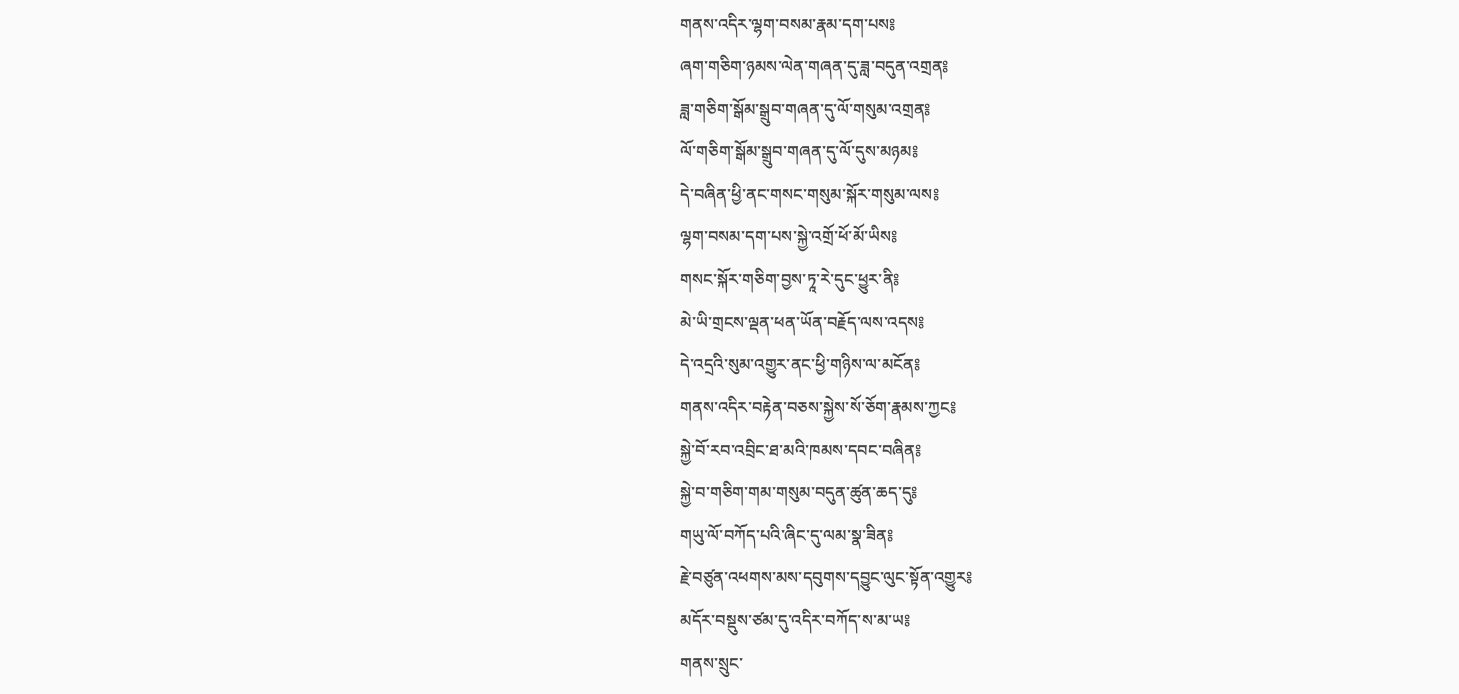གནས་འདིར་ལྷག་བསམ་རྣམ་དག་པས༔
ཞག་གཅིག་ཉམས་ལེན་གཞན་དུ་ཟླ་བདུན་འགྲན༔
ཟླ་གཅིག་སྒོམ་སྒྲུབ་གཞན་དུ་ལོ་གསུམ་འགྲན༔
ལོ་གཅིག་སྒོམ་སྒྲུབ་གཞན་དུ་ལོ་དུས་མཉམ༔
དེ་བཞིན་ཕྱི་ནང་གསང་གསུམ་སྐོར་གསུམ་ལས༔
ལྷག་བསམ་དག་པས་སྐྱེ་འགྲོ་ཕོ་མོ་ཡིས༔
གསང་སྐོར་གཅིག་བྱས་ཏཱ་རེ་དུང་ཕྱུར་ནི༔
མེ་ཡི་གྲངས་ལྡན་ཕན་ཡོན་བརྗོད་ལས་འདས༔
དེ་འདྲའི་སུམ་འགྱུར་ནང་ཕྱི་གཉིས་ལ་མངོན༔
གནས་འདིར་བརྟེན་བཅས་སྐྱེས་སོ་ཅོག་རྣམས་ཀྱང༔
སྐྱེ་བོ་རབ་འབྲིང་ཐ་མའི་ཁམས་དབང་བཞིན༔
སྐྱེ་བ་གཅིག་གམ་གསུམ་བདུན་ཚུན་ཆད་དུ༔
གཡུ་ལོ་བཀོད་པའི་ཞིང་དུ་ལམ་སྣ་ཟིན༔
རྗེ་བཙུན་འཕགས་མས་དབུགས་དབྱུང་ལུང་སྟོན་འགྱུར༔
མདོར་བསྡུས་ཙམ་དུ་འདིར་བཀོད་ས་མ་ཡ༔
གནས་སྲུང་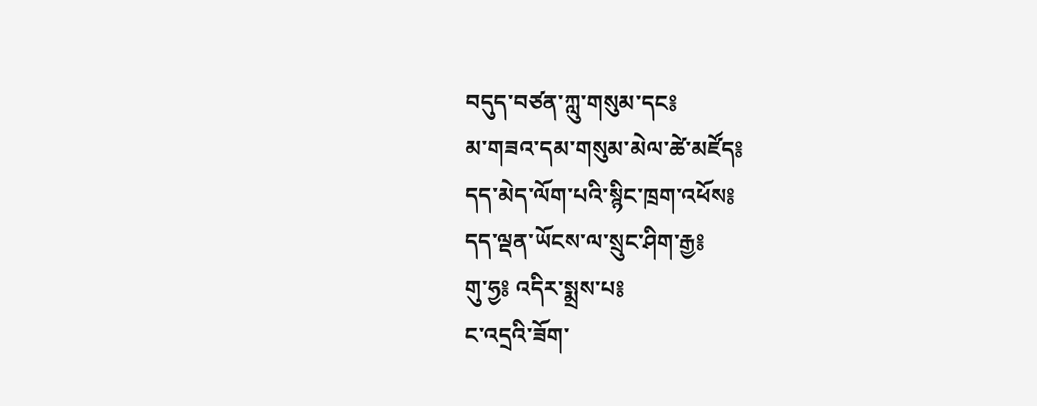བདུད་བཙན་ཀླུ་གསུམ་དང༔
མ་གཟའ་དམ་གསུམ་མེལ་ཚེ་མཛོད༔
དད་མེད་ལོག་པའི་སྙིང་ཁྲག་འཕོས༔
དད་ལྡན་ཡོངས་ལ་སྲུང་ཤིག་རྒྱ༔
གུ་ཧྱ༔ འདིར་སྨྲས་པ༔
ང་འདྲའི་ཟོག་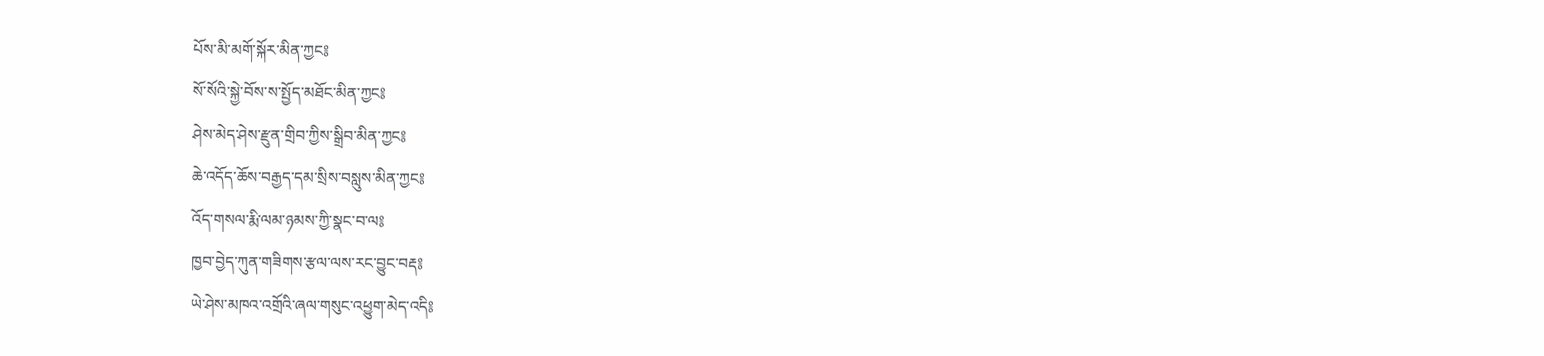པོས་མི་མགོ་སྐོར་མིན་ཀྱང༔
སོ་སོའི་སྐྱེ་བོས་ས་སྤྱོད་མཐོང་མིན་ཀྱང༔
ཤེས་མེད་ཤེས་རྫུན་གྲིབ་ཀྱིས་སྒྲིབ་མིན་ཀྱང༔
ཆེ་འདོད་ཆོས་བརྒྱད་དམ་སྲིས་བསླུས་མིན་ཀྱང༔
འོད་གསལ་རྨི་ལམ་ཉམས་ཀྱི་སྣང་བ་ལ༔
ཁྱབ་བྱེད་ཀུན་གཟིགས་རྩལ་ལས་རང་བྱུང་བརྡ༔
ཡེ་ཤེས་མཁའ་འགྲོའི་ཞལ་གསུང་འཕྱུག་མེད་འདི༔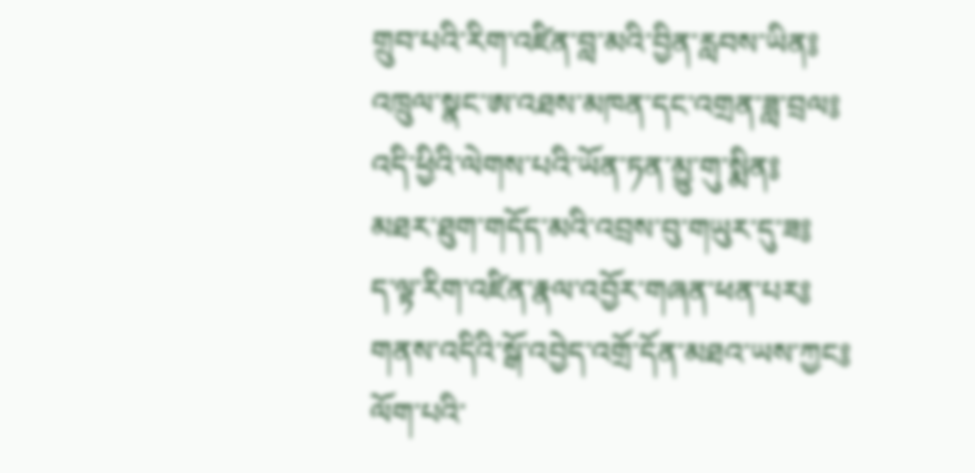གྲུབ་པའི་རིག་འཛིན་བླ་མའི་བྱིན་རླབས་ཡིན༔
འཁྲུལ་སྣང་ཨ་འཐས་མཁན་དང་འགྲན་ཟླ་བྲལ༔
འདི་ཕྱིའི་ལེགས་པའི་ཡོན་ཏན་མྱུ་གུ་སྨིན༔
མཐར་ཐུག་གདོད་མའི་འབྲས་བུ་གཡུར་དུ་ཟ༔
ད་ལྟ་རིག་འཛིན་རྣལ་འབྱོར་གཞན་ཕན་པར༔
གནས་འདིའི་སྒོ་འབྱེད་འགྲོ་དོན་མཐའ་ཡས་ཀྱང༔
ལོག་པའི་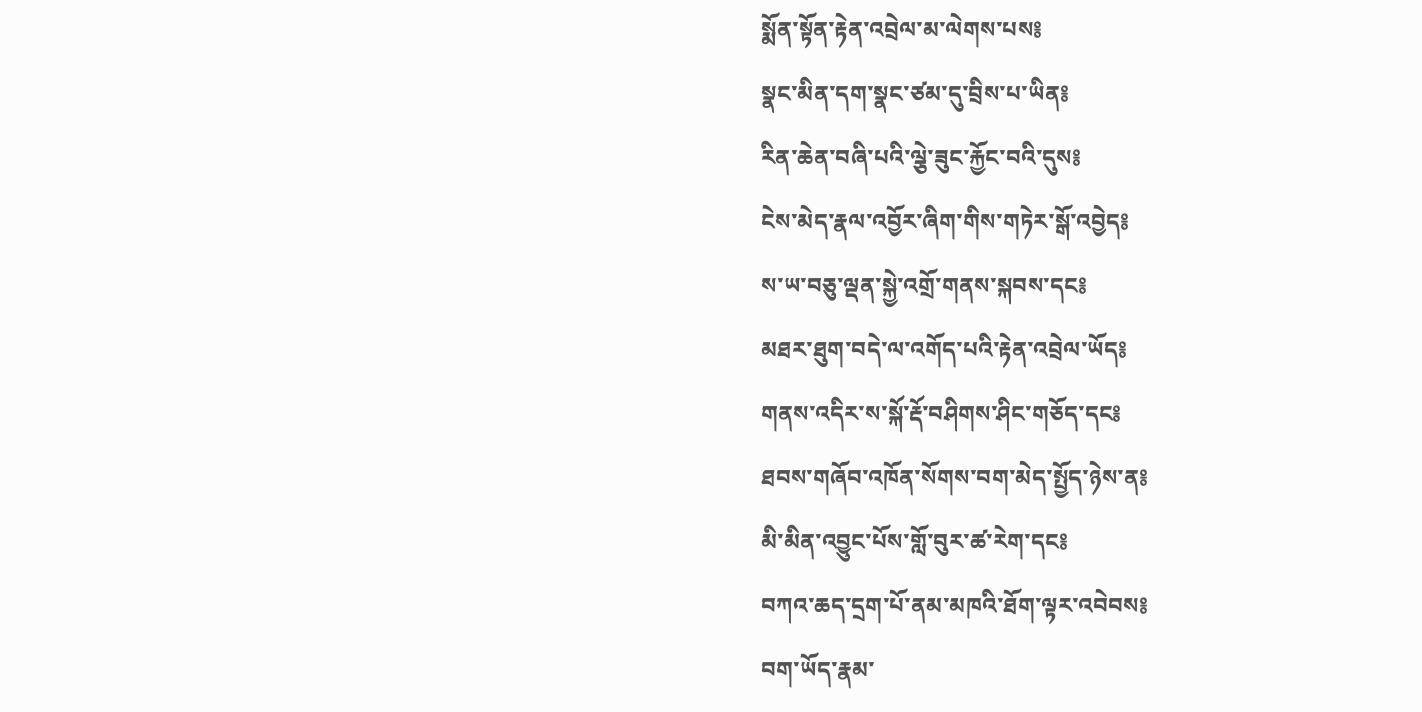སྨོན་སྟོན་རྟེན་འབྲེལ་མ་ལེགས་པས༔
སྣང་མིན་དག་སྣང་ཙམ་དུ་བྲིས་པ་ཡིན༔
རིན་ཆེན་བཞི་པའི་ལྕེ་ཟུང་རྐྱོང་བའི་དུས༔
ངེས་མེད་རྣལ་འབྱོར་ཞིག་གིས་གཏེར་སྒོ་འབྱེད༔
ས་ཡ་བཅུ་ལྡན་སྐྱེ་འགྲོ་གནས་སྐབས་དང༔
མཐར་ཐུག་བདེ་ལ་འགོད་པའི་རྟེན་འབྲེལ་ཡོད༔
གནས་འདིར་ས་སྐོ་རྡོ་བཤིགས་ཤིང་གཅོད་དང༔
ཐབས་གཞོབ་འཁོན་སོགས་བག་མེད་སྤྱོད་ཉེས་ན༔
མི་མིན་འབྱུང་པོས་གློ་བུར་ཚ་རེག་དང༔
བཀའ་ཆད་དྲག་པོ་ནམ་མཁའི་ཐོག་ལྟར་འབེབས༔
བག་ཡོད་རྣམ་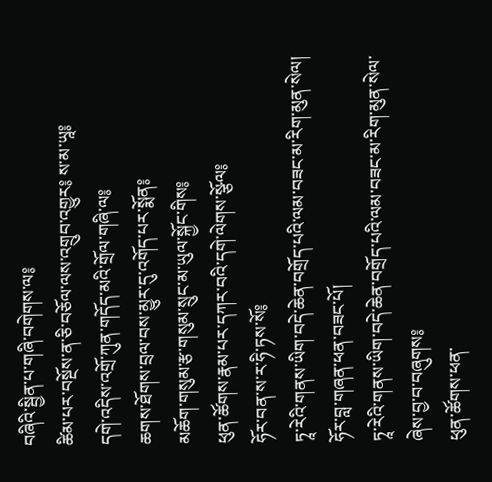བཞིའི་སྦྱིན་པ་གཞི་བགེགས་ལ༔
ཚིམ་པར་བསྔོས་ན་ཅི་བཅོལ་ལས་འགྲུབ་འགྱུར༔ ས་མ་ཡཱ༔
དགེ་འདིས་འགྲོ་ཀུན་གདོད་མའི་གྲོལ་གཞི་ལ༔
ཆགས་ཐོགས་བྲལ་བས་མྱུར་དུ་འགོད་པར་སྨོན༔
མཆོག་གསུམ་རྩ་གསུམ་སྲུང་མ་ཡུལ་སྐྱོང་གིས༔
ཕུན་ཚོགས་རྣམ་པར་དཀར་བའི་དགེ་ལེགས་སྩོལ༔
ཧོར་བན་ས་ར་ཧི་ཏས་སོ༔
ཏཱ་རེའི་གནས་ཡིག་བདེ་ཆེན་བགྲོད་པའི་ལམ་བཟང་མ་རིག་མུན་སེལ། ཧོར་བླ་གཞན་ཕན་བཟང་པོ།
ཏཱ་རེའི་གནས་ཡིག་བདེ་ཆེན་བགྲོད་པའི་ལམ་བཟང་མ་རིག་མུན་སེལ་ཞེས་བྱ་བ་བཞུགས༔
ཕུན་ཚོགས་ཕན་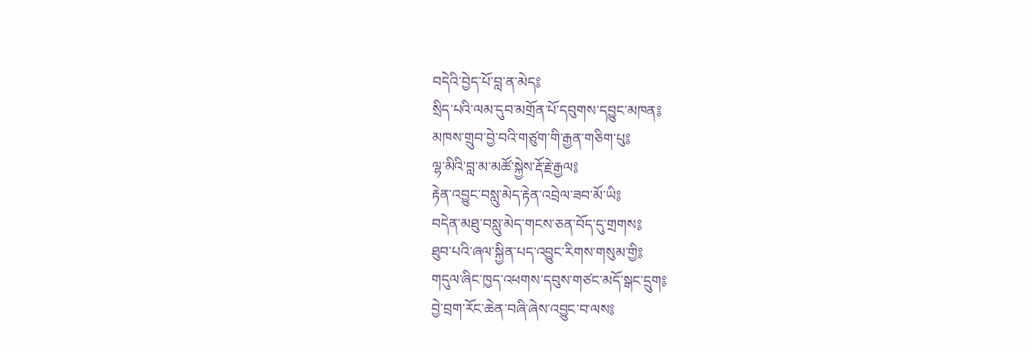བདེའི་བྱེད་པོ་བླ་ན་མེད༔
སྲིད་པའི་ལམ་དུབ་མགྲོན་པོ་དབུགས་དབྱུང་མཁན༔
མཁས་གྲུབ་བྱེ་བའི་གཙུག་གི་རྒྱན་གཅིག་པུ༔
ལྷ་མིའི་བླ་མ་མཚོ་སྐྱེས་རྡོ་རྗེ་རྒྱལ༔
རྟེན་འབྱུང་བསླུ་མེད་རྟེན་འབྲེལ་ཟབ་མོ་ཡི༔
བདེན་མཐུ་བསླུ་མེད་གངས་ཅན་བོད་དུ་གྲགས༔
ཐུབ་པའི་ཞལ་སྐྱིན་པད་འབྱུང་རིགས་གསུམ་གྱི༔
གདུལ་ཞིང་ཁྱད་འཕགས་དབུས་གཙང་མདོ་སྒང་དྲུག༔
བྱེ་བྲག་རོང་ཆེན་བཞི་ཞེས་འབྱུང་བ་ལས༔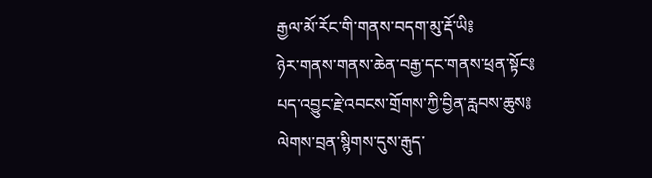རྒྱལ་མོ་རོང་གི་གནས་བདག་མུ་རྡོ་ཡི༔
ཉེར་གནས་གནས་ཆེན་བརྒྱ་དང་གནས་ཕྲན་སྟོང༔
པད་འབྱུང་རྗེ་འབངས་གྲོགས་ཀྱི་བྱིན་རླབས་ཆུས༔
ལེགས་བྲན་སྙིགས་དུས་རྒུད་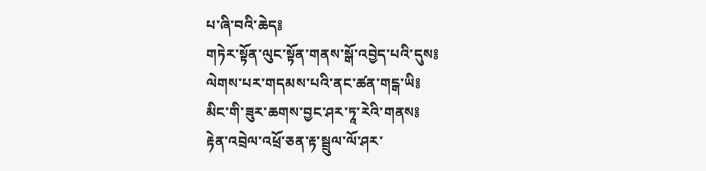པ་ཞི་བའི་ཆེད༔
གཏེར་སྟོན་ལུང་སྟོན་གནས་སྒོ་འབྱེད་པའི་དུས༔
ལེགས་པར་གདམས་པའི་ནང་ཚན་གངྒ་ཡི༔
མིང་གི་ཟུར་ཆགས་བྱང་ཤར་ཏཱ་རེའི་གནས༔
རྟེན་འབྲེལ་འཕྲོ་ཅན་རྟ་སྦྲུལ་ལོ་ཤར་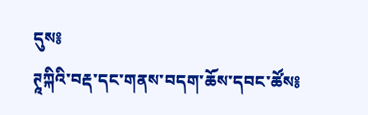དུས༔
ཊཱཀྐིའི་བརྡ་དང་གནས་བདག་ཆོས་དབང་ཚོས༔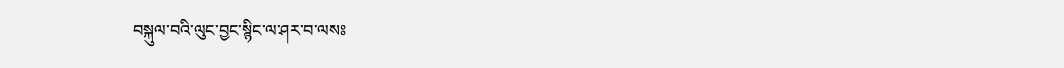བསྐུལ་བའི་ལུང་བྱང་སྙིང་ལ་ཤར་བ་ལསཿ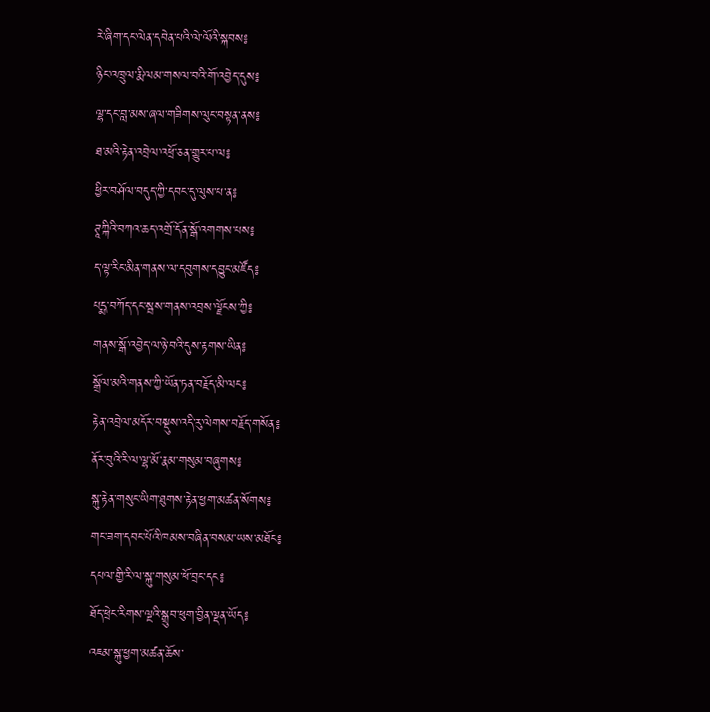རེ་ཞིག་དང་ལེན་དབེན་པའི་ལེ་ལོའི་སྐབས༔
ཉིང་འཁྲུལ་རྨི་ལམ་གསལ་བའི་གོ་འབྱེད་དུས༔
ལྷ་དང་བླ་མས་ཞལ་གཟིགས་ལུང་བསྟན་ནས༔
ཐ་མའི་རྟེན་འབྲེལ་འཕྲོ་ཅན་གྱུར་པ་ལ༔
ཕྱིར་བཤོལ་བདུད་ཀྱི་དབང་དུ་ལུས་པ་ན༔
ཊཱཀྐིའི་བཀའ་ཆད་འགྲོ་དོན་སྒོ་འགགས་པས༔
ད་ལྟ་རིང་མིན་གནས་ལ་དབུགས་དབྱུང་མཛོད༔
པདྨ་བཀོད་དང་སྦས་གནས་འབྲས་ལྗོངས་ཀྱི༔
གནས་སྒོ་འབྱེད་ལ་ཉེ་བའི་དུས་རྟགས་ཡིན༔
སྒྲོལ་མའི་གནས་ཀྱི་ཡོན་ཏན་བརྗོད་མི་ལང༔
རྟེན་འབྲེལ་མདོར་བསྡུས་འདི་རུ་ལེགས་བརྗོད་གསོན༔
ནོར་བུའི་རི་ལ་ལྷ་མོ་རྣམ་གསུམ་བཞུགས༔
སྐུ་རྟེན་གསུང་ཡིག་ཐུགས་རྟེན་ཕྱག་མཚན་སོགས༔
གང་ཟག་དབང་པོའི་ཁམས་བཞིན་བསམ་ཡས་མཐོང༔
དཔལ་གྱི་རི་ལ་སྐུ་གསུམ་ཕོ་བྲང་དང༔
ཐོད་ཕྲེང་རིགས་ལྔའི་སྒྲུབ་ཕུག་བྱིན་ལྡན་ཡོད༔
འཇམ་སྐུ་ཕྱག་མཚན་ཆོས་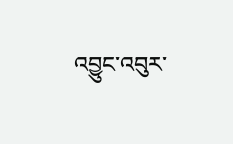འབྱུང་འབུར་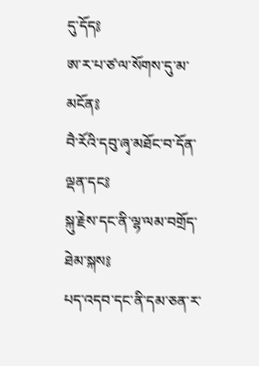དུ་དོད༔
ཨ་ར་པ་ཙ་ལ་སོགས་དུ་མ་མངོན༔
བཻ་རོའི་དབུ་ཞྭ་མཐོང་བ་དོན་ལྡན་དང༔
སྐུ་རྗེས་དང་ནི་ལྷ་ལམ་བགྲོད་ཐེམ་སྐས༔
པད་འདབ་དང་ནི་དམ་ཅན་ར་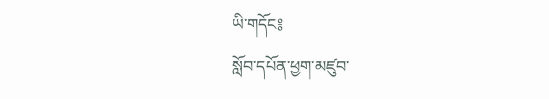ཡི་གདོང༔
སློབ་དཔོན་ཕྱག་མཛུབ་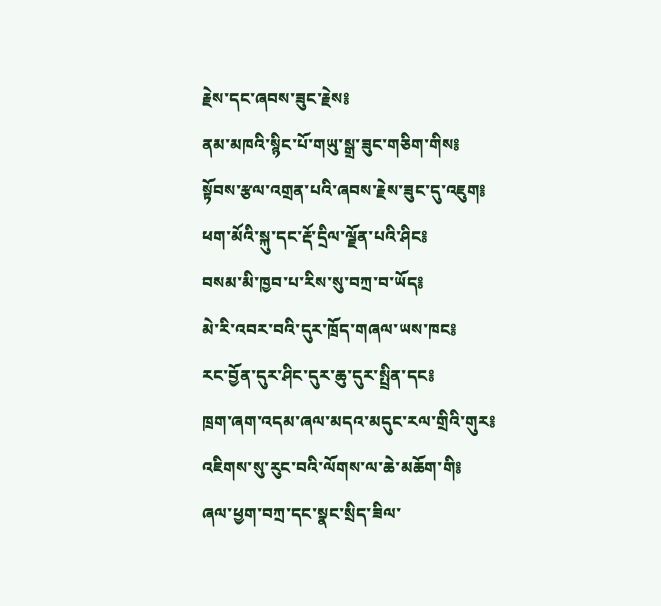རྗེས་དང་ཞབས་ཟུང་རྗེས༔
ནམ་མཁའི་སྙིང་པོ་གཡུ་སྒྲ་ཟུང་གཅིག་གིས༔
སྟོབས་རྩལ་འགྲན་པའི་ཞབས་རྗེས་ཟུང་དུ་འཇུག༔
ཕག་མོའི་སྐུ་དང་རྡོ་དྲིལ་ལྗོན་པའི་ཤིང༔
བསམ་མི་ཁྱབ་པ་རིས་སུ་བཀྲ་བ་ཡོད༔
མེ་རི་འབར་བའི་དུར་ཁྲོད་གཞལ་ཡས་ཁང༔
རང་བྱོན་དུར་ཤིང་དུར་ཆུ་དུར་སྤྲིན་དང༔
ཁྲག་ཞག་འདམ་ཞལ་མདའ་མདུང་རལ་གྲིའི་གུར༔
འཇིགས་སུ་རུང་བའི་ལོགས་ལ་ཆེ་མཆོག་གི༔
ཞལ་ཕྱག་བཀྲ་དང་སྣང་སྲིད་ཟིལ་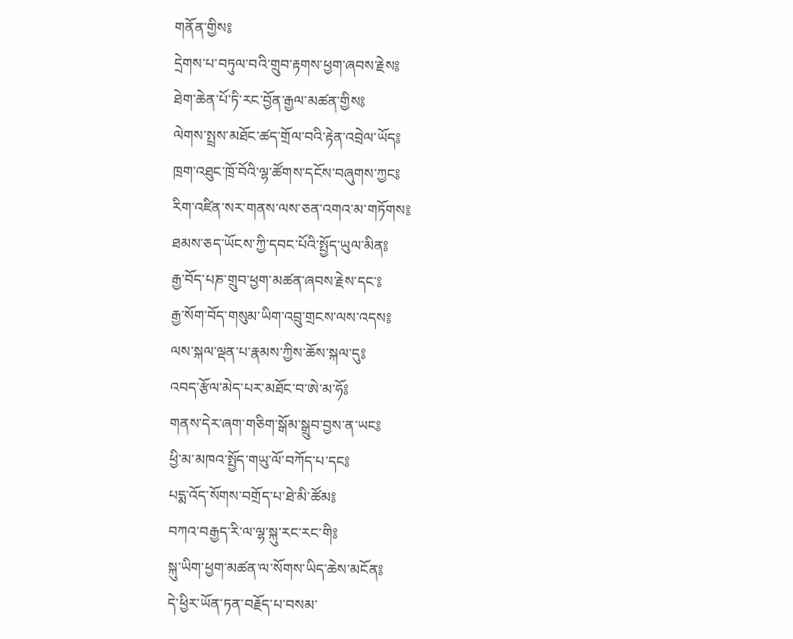གནོན་གྱིས༔
དྲེགས་པ་བཏུལ་བའི་གྲུབ་རྟགས་ཕྱག་ཞབས་རྗེས༔
ཐེག་ཆེན་པོ་ཏི་རང་བྱོན་རྒྱལ་མཚན་གྱིས༔
ལེགས་སྤྲས་མཐོང་ཚད་གྲོལ་བའི་རྟེན་འབྲེལ་ཡོད༔
ཁྲག་འཐུང་ཁྲོ་བོའི་ལྷ་ཚོགས་དངོས་བཞུགས་ཀྱང༔
རིག་འཛིན་སར་གནས་ལས་ཅན་འགའ་མ་གཏོགས༔
ཐམས་ཅད་ཡོངས་ཀྱི་དབང་པོའི་སྤྱོད་ཡུལ་མིན༔
རྒྱ་བོད་པཎ་གྲུབ་ཕྱག་མཚན་ཞབས་རྗེས་དང་༔
རྒྱ་སོག་བོད་གསུམ་ཡིག་འབྲུ་གྲངས་ལས་འདས༔
ལས་སྐལ་ལྡན་པ་རྣམས་ཀྱིས་ཆོས་སྐལ་དུ༔
འབད་རྩོལ་མེད་པར་མཐོང་བ་ཨེ་མ་ཧོ༔
གནས་དེར་ཞག་གཅིག་སྒོམ་སྒྲུབ་བྱས་ན་ཡང༔
ཕྱི་མ་མཁའ་སྤྱོད་གཡུ་ལོ་བཀོད་པ་དང༔
པདྨ་འོད་སོགས་བགྲོད་པ་ཐེ་མི་ཚོམ༔
བཀའ་བརྒྱད་རི་ལ་ལྷ་སྐུ་རང་རང་གི༔
སྐུ་ཡིག་ཕྱག་མཚན་ལ་སོགས་ཡིད་ཆེས་མངོན༔
དེ་ཕྱིར་ཡོན་ཏན་བརྗོད་པ་བསམ་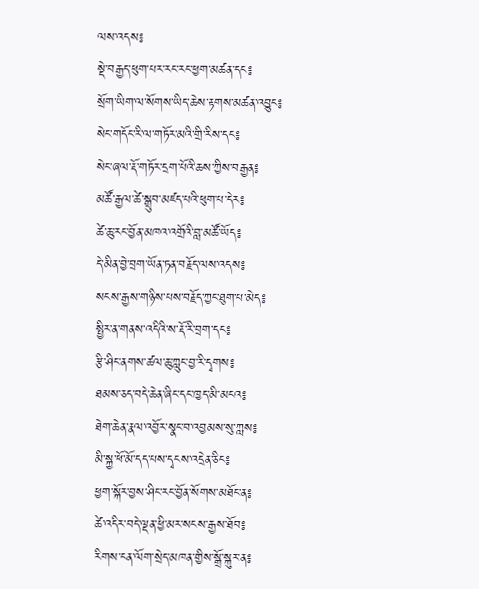ལས་འདས༔
སྡེ་བརྒྱད་ཕུག་པར་རང་རང་ཕྱག་མཚན་དང༔
སྲོག་ཡིག་ལ་སོགས་ཡིད་ཆེས་རྟགས་མཚན་འབྱུང༔
སེང་གདོང་རི་ལ་གཏོར་མའི་གྲི་རིས་དང༔
སེང་ཞལ་རྡོ་གཏོར་དྲག་པོའི་ཆས་ཀྱིས་བརྒྱན༔
མཚོ་རྒྱལ་ཚེ་སྒྲུབ་མཛད་པའི་ཕུག་པ་དེར༔
ཚེ་ཆུ་རང་བྱོན་མཁའ་འགྲོའི་བླ་མཚོ་ཡོད༔
དེ་མིན་བྱེ་བྲག་ཡོན་ཏན་བརྗོད་ལས་འདས༔
སངས་རྒྱས་གཉིས་པས་བརྗོད་ཀྱང་ཐུག་པ་མེད༔
སྤྱིར་ན་གནས་འདིའི་ས་རྡོ་རི་བྲག་དང༔
རྩི་ཤིང་ནགས་ཚལ་ཆུ་ཀླུང་བྱ་རི་དྭགས༔
ཐམས་ཅད་བདེ་ཆེན་ཞིང་དང་ཁྱད་མི་མངའ༔
ཐེག་ཆེན་རྣལ་འབྱོར་སྣང་བ་འབྱམས་སུ་ཀླས༔
མི་སྐྱ་ཕོ་མོ་དད་པས་དྭངས་འདྲེན་ཅིང༔
ཕྱག་སྐོར་བྱས་ཤིང་རང་བྱོན་སོགས་མཐོང་ན༔
ཚེ་འདིར་བདེ་ལྡན་ཕྱི་མར་སངས་རྒྱས་ཐོབ༔
རིགས་ངན་ལོག་སྲེད་མཁན་གྱིས་སྒྲོ་སྐུར་ན༔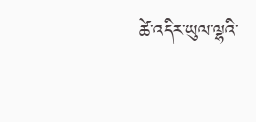ཚེ་འདིར་ཡུལ་ལྷའི་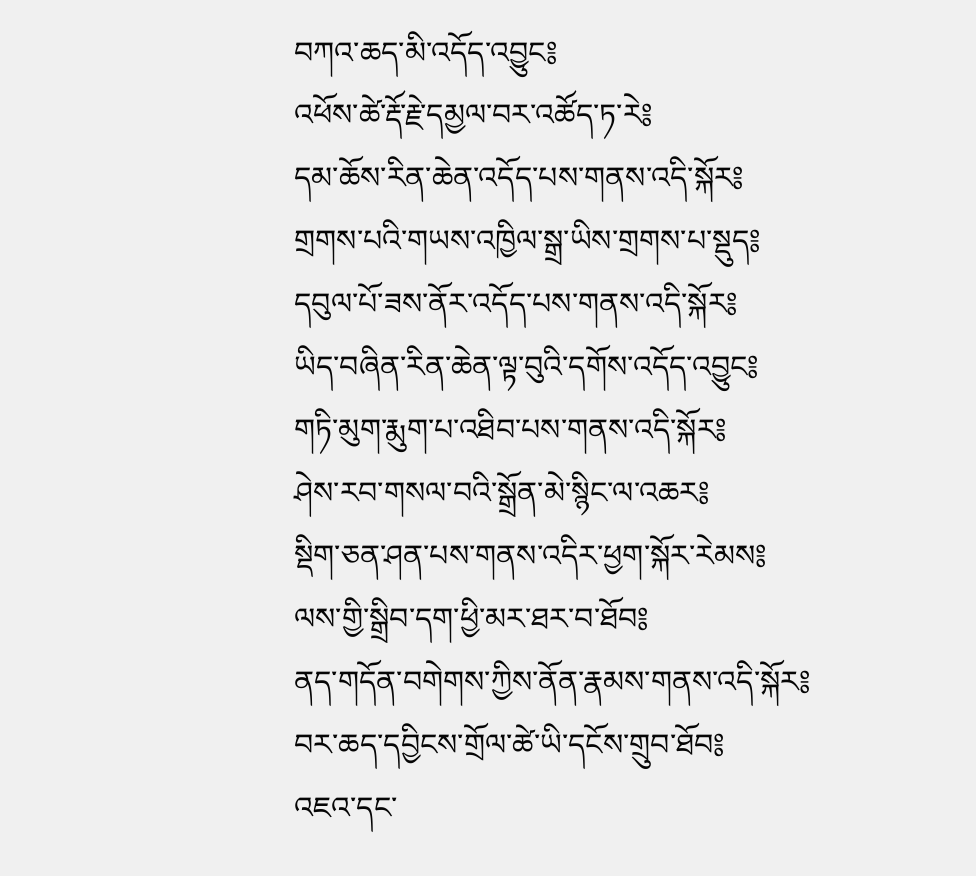བཀའ་ཆད་མི་འདོད་འབྱུང༔
འཕོས་ཚེ་རྡོ་རྗེ་དམྱལ་བར་འཚོད་ཏ་རེ༔
དམ་ཆོས་རིན་ཆེན་འདོད་པས་གནས་འདི་སྐོར༔
གྲགས་པའི་གཡས་འཁྱིལ་སྒྲ་ཡིས་གྲགས་པ་སྡུད༔
དབུལ་པོ་ཟས་ནོར་འདོད་པས་གནས་འདི་སྐོར༔
ཡིད་བཞིན་རིན་ཆེན་ལྟ་བུའི་དགོས་འདོད་འབྱུང༔
གཏི་མུག་རྨུག་པ་འཐིབ་པས་གནས་འདི་སྐོར༔
ཤེས་རབ་གསལ་བའི་སྒྲོན་མེ་སྙིང་ལ་འཆར༔
སྡིག་ཅན་ཤན་པས་གནས་འདིར་ཕྱག་སྐོར་རེམས༔
ལས་གྱི་སྒྲིབ་དག་ཕྱི་མར་ཐར་བ་ཐོབ༔
ནད་གདོན་བགེགས་ཀྱིས་ནོན་རྣམས་གནས་འདི་སྐོར༔
བར་ཆད་དབྱིངས་གྲོལ་ཚེ་ཡི་དངོས་གྲུབ་ཐོབ༔
འཇའ་དང་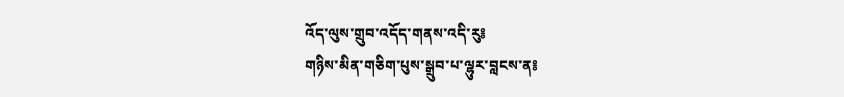འོད་ལུས་གྲུབ་འདོད་གནས་འདི་རུ༔
གཉིས་མིན་གཅིག་པུས་སྒྲུབ་པ་ལྷུར་བླངས་ན༔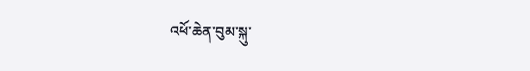འཕོ་ཆེན་བུམ་སྐུ་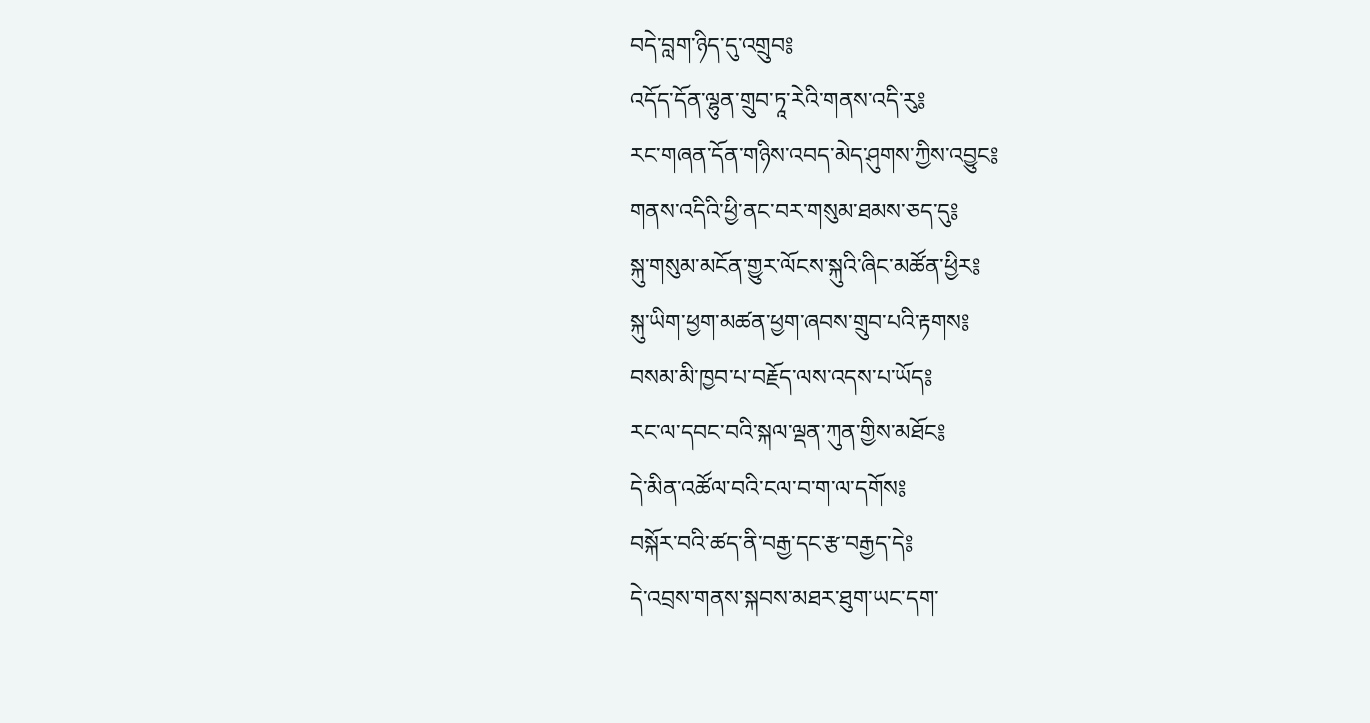བདེ་བླག་ཉིད་དུ་འགྲུབ༔
འདོད་དོན་ལྷུན་གྲུབ་ཏཱ་རེའི་གནས་འདི་རུ༔
རང་གཞན་དོན་གཉིས་འབད་མེད་ཤུགས་ཀྱིས་འབྱུང༔
གནས་འདིའི་ཕྱི་ནང་བར་གསུམ་ཐམས་ཅད་དུ༔
སྐུ་གསུམ་མངོན་གྱུར་ལོངས་སྐུའི་ཞིང་མཚོན་ཕྱིར༔
སྐུ་ཡིག་ཕྱག་མཚན་ཕྱག་ཞབས་གྲུབ་པའི་རྟགས༔
བསམ་མི་ཁྱབ་པ་བརྗོད་ལས་འདས་པ་ཡོད༔
རང་ལ་དབང་བའི་སྐལ་ལྡན་ཀུན་གྱིས་མཐོང༔
དེ་མིན་འཚོལ་བའི་ངལ་བ་ག་ལ་དགོས༔
བསྐོར་བའི་ཚད་ནི་བརྒྱ་དང་རྩ་བརྒྱད་དེ༔
དེ་འབྲས་གནས་སྐབས་མཐར་ཐུག་ཡང་དག་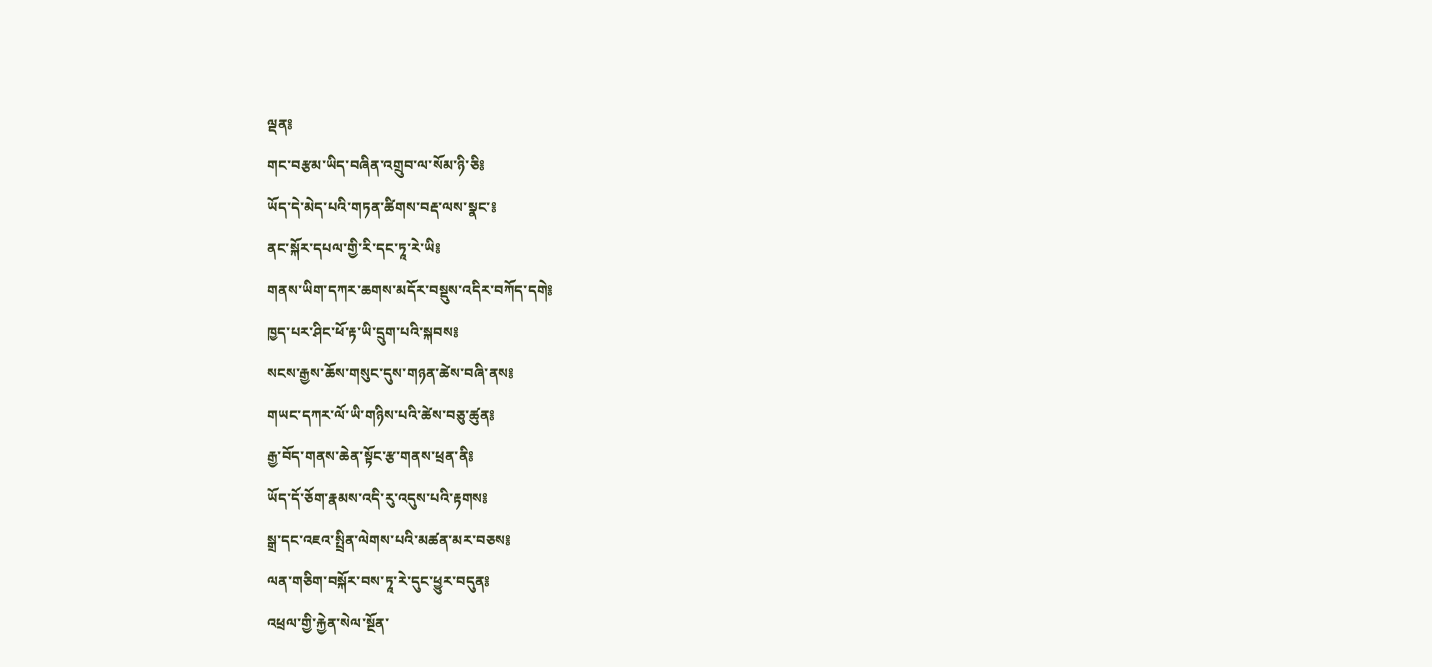ལྡན༔
གང་བརྩམ་ཡིད་བཞིན་འགྲུབ་ལ་སོམ་ཉི་ཅི༔
ཡོད་དེ་མེད་པའི་གཏན་ཚིགས་བརྡ་ལས་སྣང་༔
ནང་སྐོར་དཔལ་གྱི་རི་དང་ཏཱ་རེ་ཡི༔
གནས་ཡིག་དཀར་ཆགས་མདོར་བསྡུས་འདིར་བཀོད་དགེ༔
ཁྱད་པར་ཤིང་ཕོ་རྟ་ཡི་དྲུག་པའི་སྐབས༔
སངས་རྒྱས་ཆོས་གསུང་དུས་གཉན་ཚེས་བཞི་ནས༔
གཡང་དཀར་ལོ་ཡི་གཉིས་པའི་ཚེས་བཅུ་ཚུན༔
རྒྱ་བོད་གནས་ཆེན་སྟོང་རྩ་གནས་ཕྲན་ནི༔
ཡོད་དོ་ཅོག་རྣམས་འདི་རུ་འདུས་པའི་རྟགས༔
སྒྲ་དང་འཇའ་སྤྲིན་ལེགས་པའི་མཚན་མར་བཅས༔
ལན་གཅིག་བསྐོར་བས་ཏཱ་རེ་དུང་ཕྱུར་བདུན༔
འཕྲལ་གྱི་རྐྱེན་སེལ་སྔོན་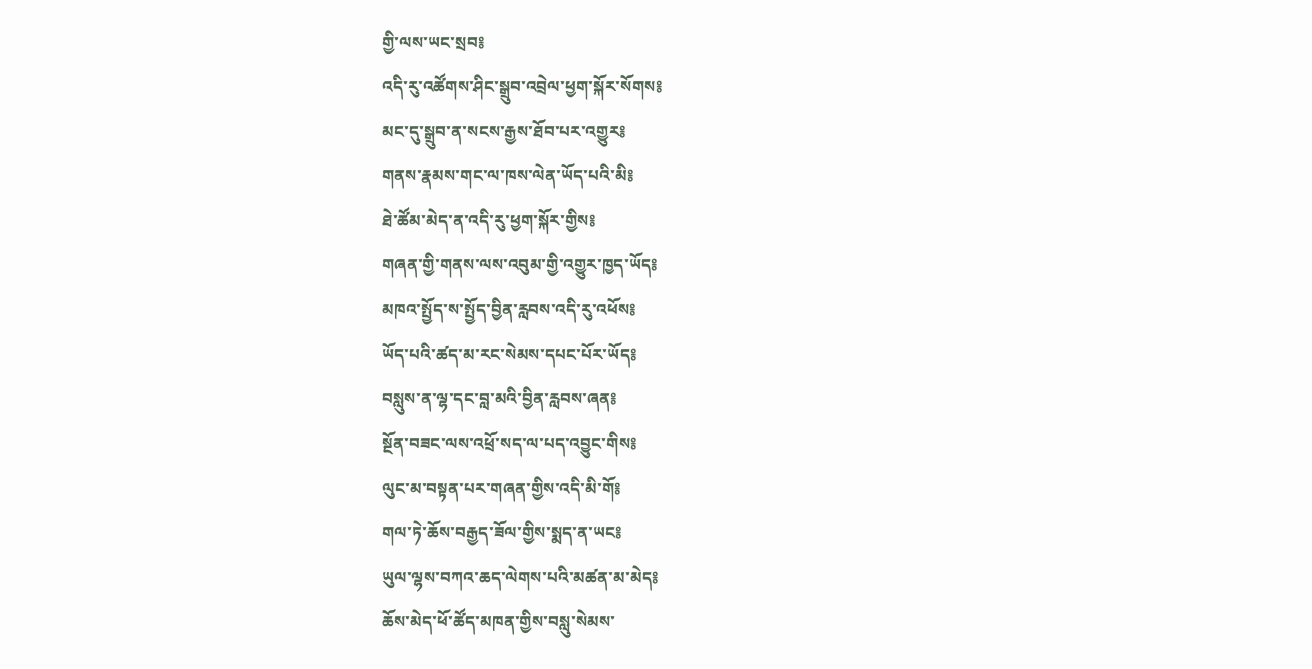གྱི་ལས་ཡང་སྲབ༔
འདི་རུ་འཚོགས་ཤིང་སྒྲུབ་འབྲེལ་ཕྱག་སྐོར་སོགས༔
མང་དུ་སྒྲུབ་ན་སངས་རྒྱས་ཐོབ་པར་འགྱུར༔
གནས་རྣམས་གང་ལ་ཁས་ལེན་ཡོད་པའི་མི༔
ཐེ་ཚོམ་མེད་ན་འདི་རུ་ཕྱག་སྐོར་གྱིས༔
གཞན་གྱི་གནས་ལས་འབུམ་གྱི་འགྱུར་ཁྱད་ཡོད༔
མཁའ་སྤྱོད་ས་སྤྱོད་བྱིན་རླབས་འདི་རུ་འཕོས༔
ཡོད་པའི་ཚད་མ་རང་སེམས་དཔང་པོར་ཡོད༔
བསླུས་ན་ལྷ་དང་བླ་མའི་བྱིན་རླབས་ཞན༔
སྔོན་བཟང་ལས་འཕྲོ་སད་ལ་པད་འབྱུང་གིས༔
ལུང་མ་བསྟན་པར་གཞན་གྱིས་འདི་མི་གོ༔
གལ་ཏེ་ཆོས་བརྒྱད་ཟོལ་གྱིས་སྨད་ན་ཡང༔
ཡུལ་ལྷས་བཀའ་ཆད་ལེགས་པའི་མཚན་མ་མེད༔
ཆོས་མེད་ཕོ་ཚོད་མཁན་གྱིས་བསླུ་སེམས་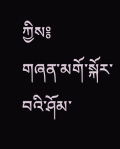ཀྱིས༔
གཞན་མགོ་སྐོར་བའི་ཤོམ་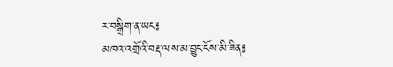ར་བསྒྲིག་ན་ཡང༔
མཁའ་འགྲོའི་བརྡ་ལས་མ་བྱུང་ངོས་མི་ཟིན༔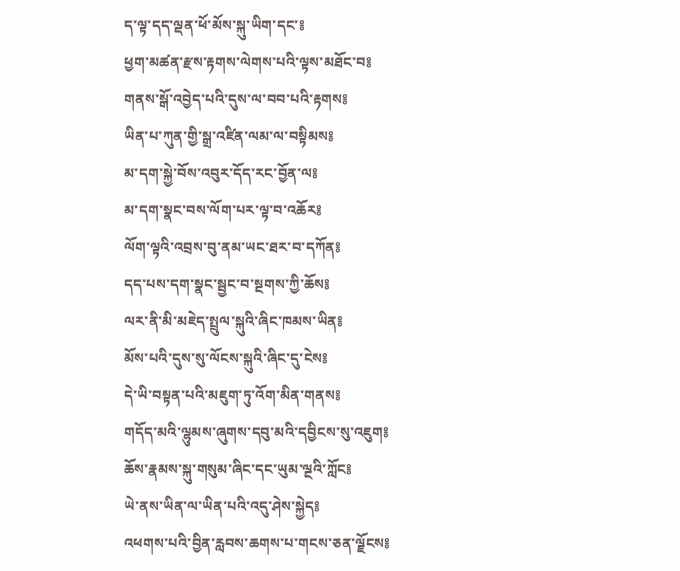ད་ལྟ་དད་ལྡན་ཕོ་མོས་སྐུ་ཡིག་དང་༔
ཕྱག་མཚན་རྫས་རྟགས་ལེགས་པའི་ལྟས་མཐོང་བ༔
གནས་སྒོ་འབྱེད་པའི་དུས་ལ་བབ་པའི་རྟགས༔
ཡིན་པ་ཀུན་གྱི་སྒྲ་འཛིན་ལམ་ལ་བསྟིམས༔
མ་དག་སྐྱེ་བོས་འབུར་དོད་རང་བྱོན་ལ༔
མ་དག་སྣང་བས་ལོག་པར་ལྟ་བ་འཆོར༔
ལོག་ལྟའི་འབྲས་བུ་ནམ་ཡང་ཐར་བ་དཀོན༔
དད་པས་དག་སྣང་སྦྱང་བ་སྔགས་ཀྱི་ཆོས༔
ལར་ནི་མི་མཇེད་སྤྲུལ་སྐུའི་ཞིང་ཁམས་ཡིན༔
མོས་པའི་དུས་སུ་ལོངས་སྐུའི་ཞིང་དུ་ངེས༔
དེ་ཡི་བསྟན་པའི་མཇུག་ཏུ་འོག་མིན་གནས༔
གདོད་མའི་ལྷུམས་ཞུགས་དབུ་མའི་དབྱིངས་སུ་འཇུག༔
ཆོས་རྣམས་སྐུ་གསུམ་ཞིང་དང་ཡུམ་ལྔའི་ཀློང༔
ཡེ་ནས་ཡིན་ལ་ཡིན་པའི་འདུ་ཤེས་སྐྱེད༔
འཕགས་པའི་བྱིན་རླབས་ཆགས་པ་གངས་ཅན་ལྗོངས༔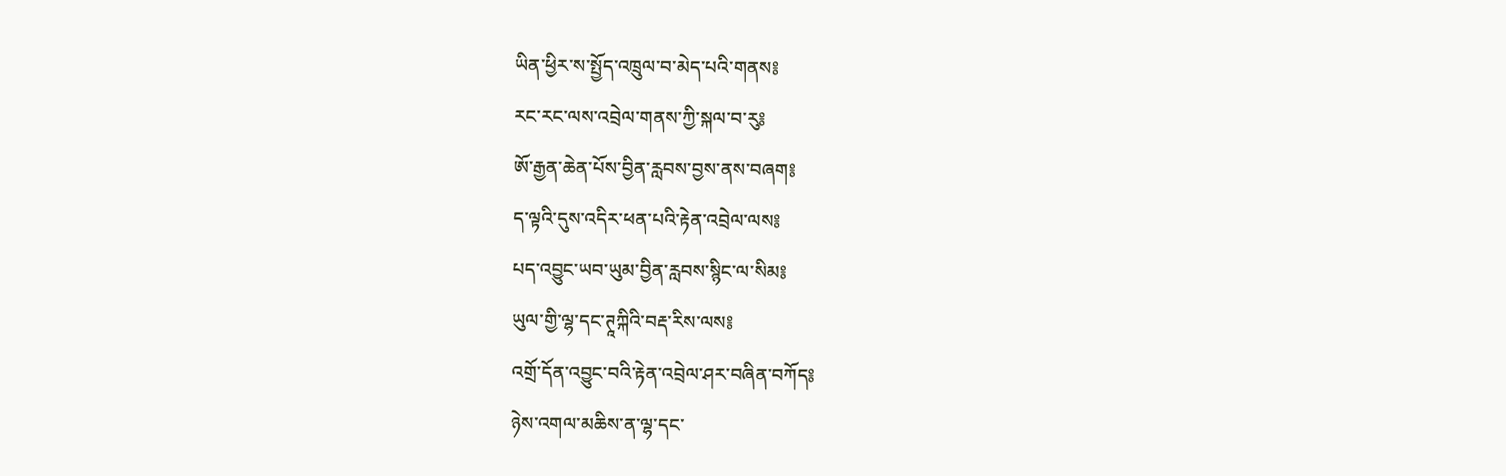ཡིན་ཕྱིར་ས་སྤྱོད་འཁྲུལ་བ་མེད་པའི་གནས༔
རང་རང་ལས་འབྲེལ་གནས་ཀྱི་སྐལ་བ་རུ༔
ཨོ་རྒྱན་ཆེན་པོས་བྱིན་རླབས་བྱས་ནས་བཞག༔
ད་ལྟའི་དུས་འདིར་ཕན་པའི་རྟེན་འབྲེལ་ལས༔
པད་འབྱུང་ཡབ་ཡུམ་བྱིན་རླབས་སྙིང་ལ་སིམ༔
ཡུལ་གྱི་ལྷ་དང་ཊཱཀྐིའི་བརྡ་རིས་ལས༔
འགྲོ་དོན་འབྱུང་བའི་རྟེན་འབྲེལ་ཤར་བཞིན་བཀོད༔
ཉེས་འགལ་མཆིས་ན་ལྷ་དང་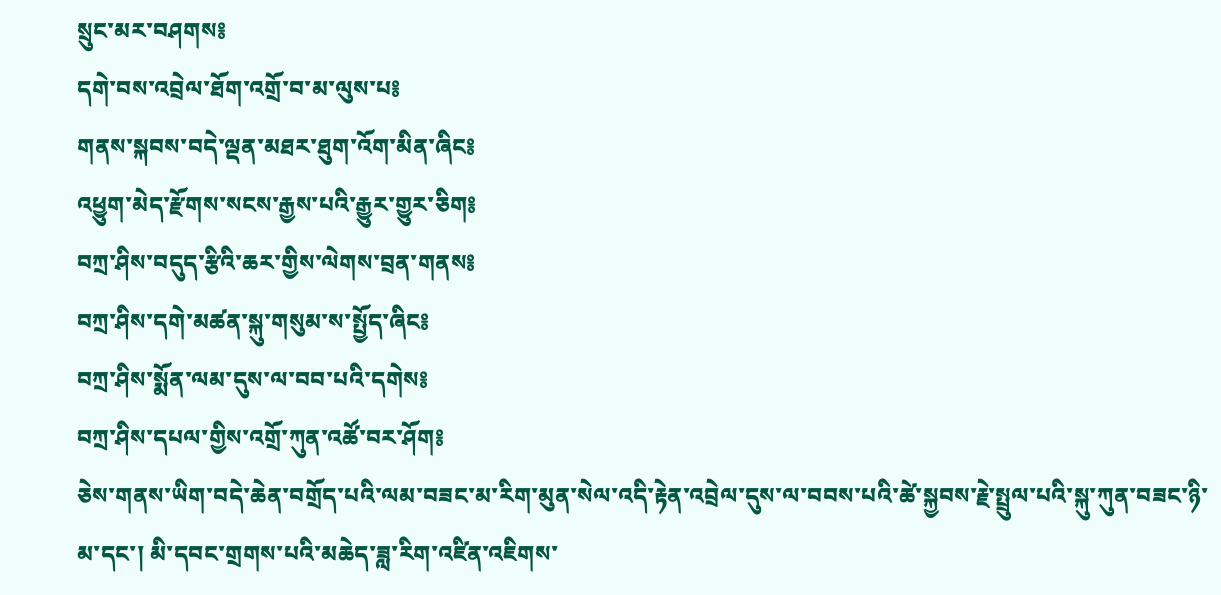སྲུང་མར་བཤགས༔
དགེ་བས་འབྲེལ་ཐོག་འགྲོ་བ་མ་ལུས་པ༔
གནས་སྐབས་བདེ་ལྡན་མཐར་ཐུག་འོག་མིན་ཞིང༔
འཕྱུག་མེད་རྫོགས་སངས་རྒྱས་པའི་རྒྱུར་གྱུར་ཅིག༔
བཀྲ་ཤིས་བདུད་རྩིའི་ཆར་གྱིས་ལེགས་བྲན་གནས༔
བཀྲ་ཤིས་དགེ་མཚན་སྐུ་གསུམ་ས་སྤྱོད་ཞིང༔
བཀྲ་ཤིས་སྨོན་ལམ་དུས་ལ་བབ་པའི་དགེས༔
བཀྲ་ཤིས་དཔལ་གྱིས་འགྲོ་ཀུན་འཚོ་བར་ཤོག༔
ཅེས་གནས་ཡིག་བདེ་ཆེན་བགྲོད་པའི་ལམ་བཟང་མ་རིག་མུན་སེལ་འདི་རྟེན་འབྲེལ་དུས་ལ་བབས་པའི་ཚེ་སྐྱབས་རྗེ་སྤྲུལ་པའི་སྐུ་ཀུན་བཟང་ཉི་མ་དང་། མི་དབང་གྲགས་པའི་མཆེད་ཟླ་རིག་འཛིན་འཇིགས་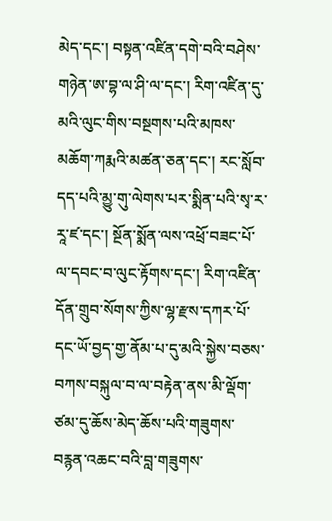མེད་དང་། བསྟན་འཛིན་དགེ་བའི་བཤེས་གཉེན་ཨ་བྷ་ལ་ཤི་ལ་དང་། རིག་འཛིན་དུ་མའི་ལུང་གིས་བསྔགས་པའི་མཁས་མཆོག་ཀརྨའི་མཚན་ཅན་དང་། རང་སློབ་དད་པའི་མྱུ་གུ་ལེགས་པར་སྨིན་པའི་སྭ་ར་རཱ་ཛ་དང་། སྔོན་སྨོན་ལས་འཕྲོ་བཟང་པོ་ལ་དབང་བ་ལུང་རྟོགས་དང་། རིག་འཛིན་དོན་གྲུབ་སོགས་ཀྱིས་ལྷ་རྫས་དཀར་པོ་དང་ཡོ་བྱད་གྱ་ནོམ་པ་དུ་མའི་སྐྱེས་བཅས་བཀས་བསྐུལ་བ་ལ་བརྟེན་ནས་མི་ལྡོག་ཙམ་དུ་ཆོས་མེད་ཆོས་པའི་གཟུགས་བརྙན་འཆང་བའི་བླ་གཟུགས་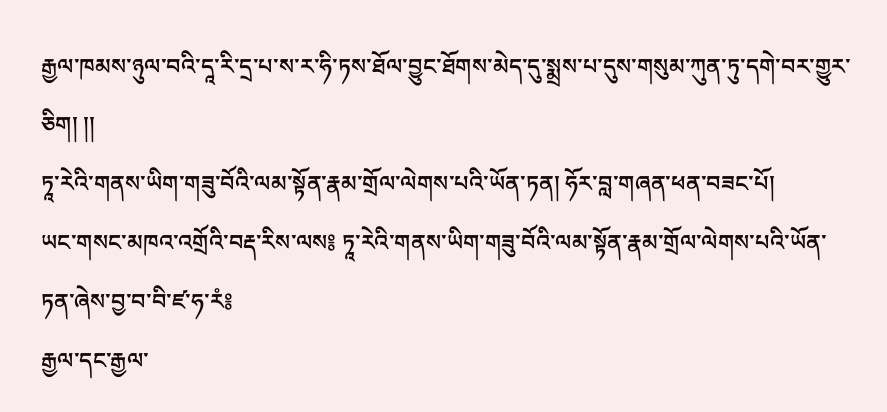རྒྱལ་ཁམས་ཉུལ་བའི་དཱ་རི་དྲ་པ་ས་ར་ཧི་ཏས་ཐོལ་བྱུང་ཐོགས་མེད་དུ་སྨྲས་པ་དུས་གསུམ་ཀུན་ཏུ་དགེ་བར་གྱུར་ཅིག། །།
ཏཱ་རེའི་གནས་ཡིག་གཟུ་བོའི་ལམ་སྟོན་རྣམ་གྲོལ་ལེགས་པའི་ཡོན་ཏན། ཧོར་བླ་གཞན་ཕན་བཟང་པོ།
ཡང་གསང་མཁའ་འགྲོའི་བརྡ་རིས་ལས༔ ཏཱ་རེའི་གནས་ཡིག་གཟུ་བོའི་ལམ་སྟོན་རྣམ་གྲོལ་ལེགས་པའི་ཡོན་ཏན་ཞེས་བྱ་བ་བི་ཛ་ཧ་རཾ༔
རྒྱལ་དང་རྒྱལ་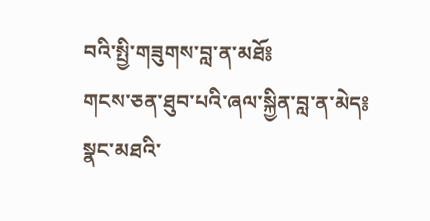བའི་སྤྱི་གཟུགས་བླ་ན་མཐོ༔
གངས་ཅན་ཐུབ་པའི་ཞལ་སྐྱིན་བླ་ན་མེད༔
སྣང་མཐའི་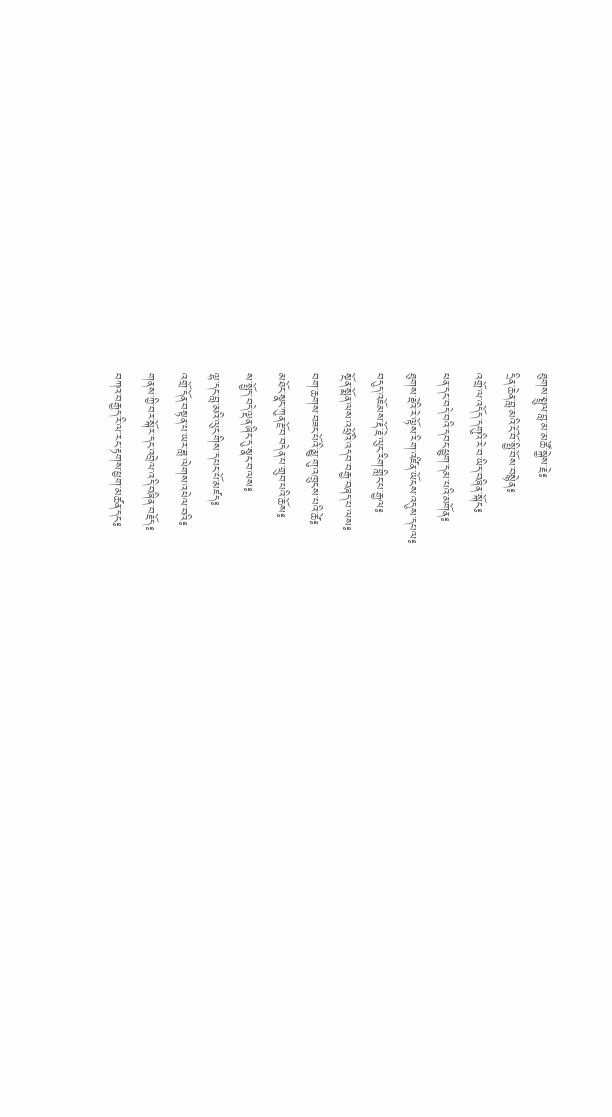ཐུགས་སྤྲུལ་བླ་མ་མཚོ་སྐྱེས་རྗེ༔
དྲིན་ཆེན་བླ་མའི་ངོ་བོ་སྤྱི་བོས་བསྙེན༔
འགྲོ་ལ་འདོད་དགུའི་རེ་བ་ཡིད་བཞིན་སྐོང༔
ཕན་དང་བདེ་བའི་དབང་ཕྱུག་དམ་པའི་མགོན༔
ཐུགས་རྗེའི་རེ་ལྟོས་རིག་འཛིན་ཡོངས་འདུས་དཔལ༔
བདུད་འཇོམས་རྡོ་རྗེ་ལུང་རིག་གླིང་པ་རྒྱལ༔
སྔོན་སྨོན་ལས་འཕྲོའི་འདབ་བརྒྱ་བཞད་པ་ལས༔
བག་ཆགས་བཟང་པོའི་མྱུ་གུ་འཁྲུངས་པའི་ཚེ༔
མཐོང་སྣང་ཀུན་རྫོབ་བདེན་པ་གྲུབ་པའི་ཆོས༔
ས་སྤྱོད་བདེ་ལྡན་ཞིང་དུ་སྣང་བ་ལས༔
ལྷ་དང་བླ་མའི་ལུང་གིས་དཔང་པོ་མཛད༔
འགྲོ་དོན་བསྟན་པ་ཡར་ཟླ་ལེགས་འཕེལ་བའི༔
གནས་ཀྱི་བར་སྐོར་དང་འབྲེལ་འདི་བཞིན་བརྗོད༔
བཀའ་བརྒྱད་རི་ལ་རང་རྟགས་ཕྱག་མཚན་དང༔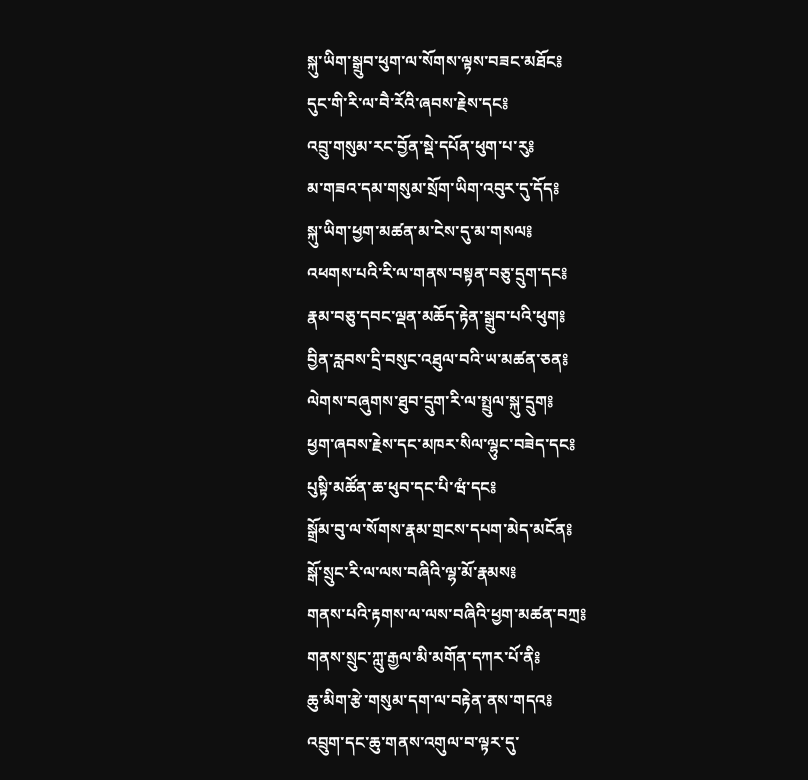སྐུ་ཡིག་སྒྲུབ་ཕུག་ལ་སོགས་ལྟས་བཟང་མཐོང༔
དུང་གི་རི་ལ་བཻ་རོའི་ཞབས་རྗེས་དང༔
འབྲུ་གསུམ་རང་བྱོན་སྡེ་དཔོན་ཕུག་པ་རུ༔
མ་གཟའ་དམ་གསུམ་སྲོག་ཡིག་འབུར་དུ་དོད༔
སྐུ་ཡིག་ཕྱག་མཚན་མ་ངེས་དུ་མ་གསལ༔
འཕགས་པའི་རི་ལ་གནས་བསྟན་བཅུ་དྲུག་དང༔
རྣམ་བཅུ་དབང་ལྡན་མཆོད་རྟེན་སྒྲུབ་པའི་ཕུག༔
བྱིན་རླབས་དྲི་བསུང་འཐུལ་བའི་ཡ་མཚན་ཅན༔
ལེགས་བཞུགས་ཐུབ་དྲུག་རི་ལ་སྤྲུལ་སྐུ་དྲུག༔
ཕྱག་ཞབས་རྗེས་དང་མཁར་སིལ་ལྷུང་བཟེད་དང༔
པུསྟི་མཚོན་ཆ་ཕུབ་དང་པི་ཝཾ་དང༔
སྒྲོམ་བུ་ལ་སོགས་རྣམ་གྲངས་དཔག་མེད་མངོན༔
སྒོ་སྲུང་རི་ལ་ལས་བཞིའི་ལྷ་མོ་རྣམས༔
གནས་པའི་རྟགས་ལ་ལས་བཞིའི་ཕྱག་མཚན་བཀྲ༔
གནས་སྲུང་ཀླུ་རྒྱལ་མི་མགོན་དཀར་པོ་ནི༔
ཆུ་མིག་རྩེ་གསུམ་དག་ལ་བརྟེན་ནས་གདའ༔
འབྲུག་དང་ཆུ་གནས་འགུལ་བ་ལྟར་དུ་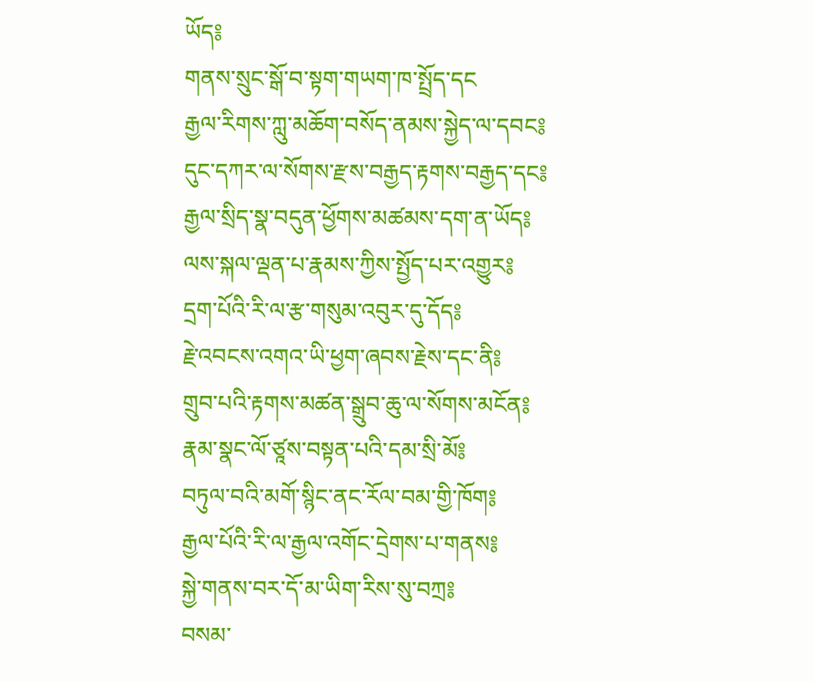ཡོད༔
གནས་སྲུང་སྒོ་བ་སྟག་གཡག་ཁ་སྤྲོད་དང
རྒྱལ་རིགས་ཀླུ་མཆོག་བསོད་ནམས་སྐྱེད་ལ་དབང༔
དུང་དཀར་ལ་སོགས་རྫས་བརྒྱད་རྟགས་བརྒྱད་དང༔
རྒྱལ་སྲིད་སྣ་བདུན་ཕྱོགས་མཚམས་དག་ན་ཡོད༔
ལས་སྐལ་ལྡན་པ་རྣམས་ཀྱིས་སྤྱོད་པར་འགྱུར༔
དྲག་པོའི་རི་ལ་རྩ་གསུམ་འབུར་དུ་དོད༔
རྗེ་འབངས་འགའ་ཡི་ཕྱག་ཞབས་རྗེས་དང་ནི༔
གྲུབ་པའི་རྟགས་མཚན་སྒྲུབ་ཆུ་ལ་སོགས་མངོན༔
རྣམ་སྣང་ལོ་ཙཱས་བསྟན་པའི་དམ་སྲི་མོ༔
བཏུལ་བའི་མགོ་སྙིང་ནང་རོལ་བམ་གྱི་ཁོག༔
རྒྱལ་པོའི་རི་ལ་རྒྱལ་འགོང་དྲེགས་པ་གནས༔
སྐྱེ་གནས་བར་དོ་མ་ཡིག་རིས་སུ་བཀྲ༔
བསམ་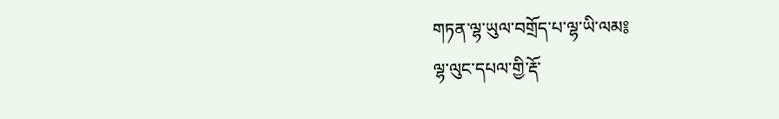གཏན་ལྷ་ཡུལ་བགྲོད་པ་ལྷ་ཡི་ལམ༔
ལྷ་ལུང་དཔལ་གྱི་རྡོ་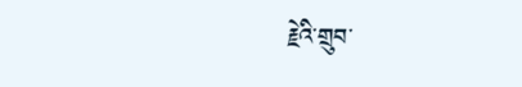རྗེའི་གྲུབ་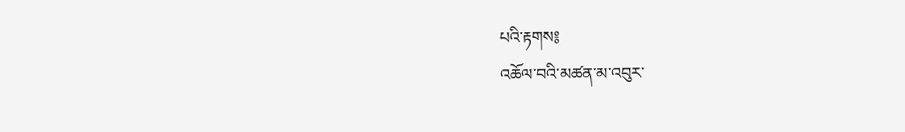པའི་རྟགས༔
འཆོལ་བའི་མཚན་མ་འབུར་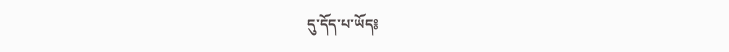དུ་དོད་པ་ཡོད༔